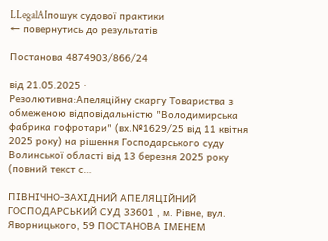LLegalAIпошук судової практики
← повернутись до результатів

Постанова 4874903/866/24

від 21.05.2025 ·
Резолютивна:Апеляційну скаргу Товариства з обмеженою відповідальністю "Володимирська фабрика гофротари" (вх.№1629/25 від 11 квітня 2025 року) на рішення Господарського суду Волинської області від 13 березня 2025 року (повний текст с…

ПІВНІЧНО-ЗАХІДНИЙ АПЕЛЯЦІЙНИЙ ГОСПОДАРСЬКИЙ СУД 33601 , м. Рівне, вул. Яворницького, 59 ПОСТАНОВА ІМЕНЕМ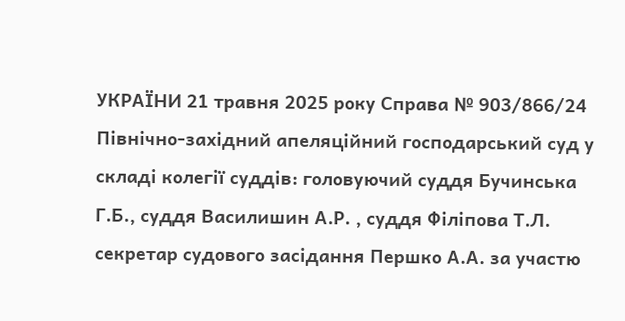УКРАЇНИ 21 травня 2025 року Справа № 903/866/24 Північно-західний апеляційний господарський суд у складі колегії суддів: головуючий суддя Бучинська Г.Б., суддя Василишин А.Р. , суддя Філіпова Т.Л. секретар судового засідання Першко А.А. за участю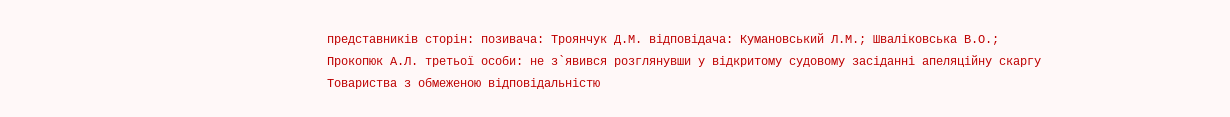представників сторін: позивача: Троянчук Д.М. відповідача: Кумановський Л.М.; Шваліковська В.О.; Прокопюк А.Л. третьої особи: не з`явився розглянувши у відкритому судовому засіданні апеляційну скаргу Товариства з обмеженою відповідальністю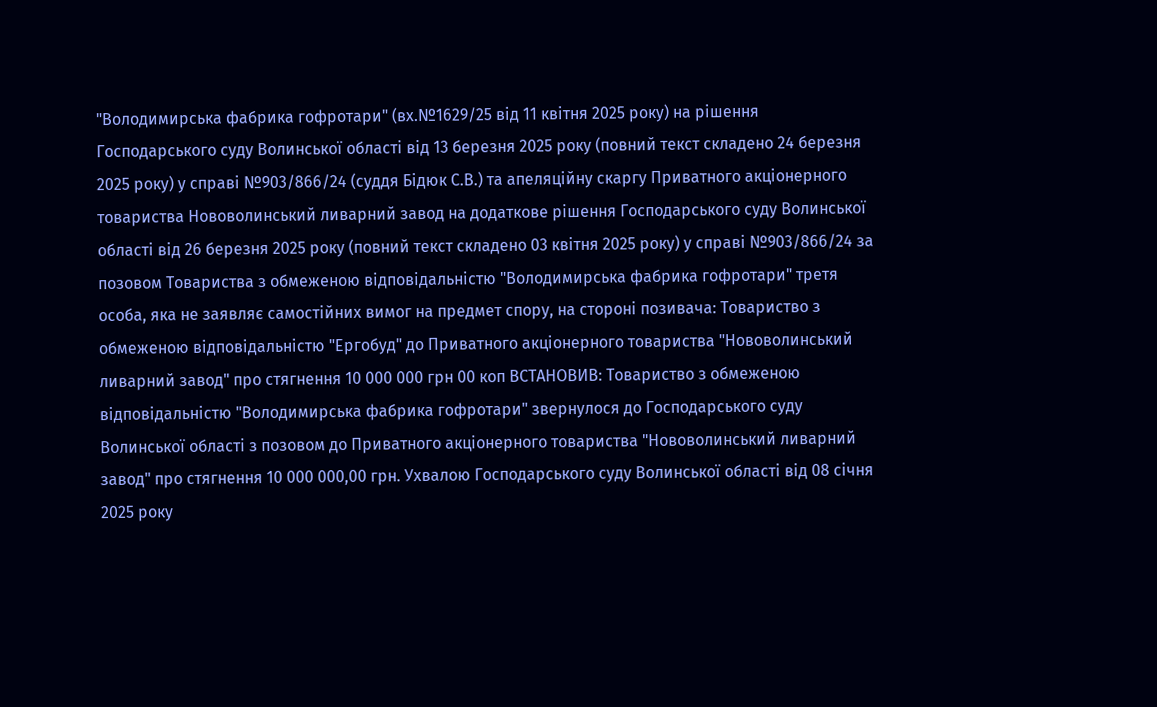"Володимирська фабрика гофротари" (вх.№1629/25 від 11 квітня 2025 року) на рішення Господарського суду Волинської області від 13 березня 2025 року (повний текст складено 24 березня 2025 року) у справі №903/866/24 (суддя Бідюк С.В.) та апеляційну скаргу Приватного акціонерного товариства Нововолинський ливарний завод на додаткове рішення Господарського суду Волинської області від 26 березня 2025 року (повний текст складено 03 квітня 2025 року) у справі №903/866/24 за позовом Товариства з обмеженою відповідальністю "Володимирська фабрика гофротари" третя особа, яка не заявляє самостійних вимог на предмет спору, на стороні позивача: Товариство з обмеженою відповідальністю "Ергобуд" до Приватного акціонерного товариства "Нововолинський ливарний завод" про стягнення 10 000 000 грн 00 коп ВСТАНОВИВ: Товариство з обмеженою відповідальністю "Володимирська фабрика гофротари" звернулося до Господарського суду Волинської області з позовом до Приватного акціонерного товариства "Нововолинський ливарний завод" про стягнення 10 000 000,00 грн. Ухвалою Господарського суду Волинської області від 08 січня 2025 року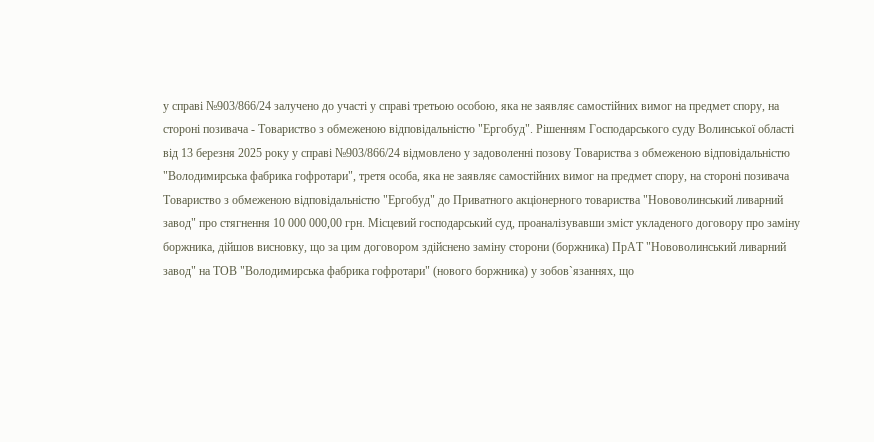у справі №903/866/24 залучено до участі у справі третьою особою, яка не заявляє самостійних вимог на предмет спору, на стороні позивача - Товариство з обмеженою відповідальністю "Ергобуд". Рішенням Господарського суду Волинської області від 13 березня 2025 року у справі №903/866/24 відмовлено у задоволенні позову Товариства з обмеженою відповідальністю "Володимирська фабрика гофротари", третя особа, яка не заявляє самостійних вимог на предмет спору, на стороні позивача Товариство з обмеженою відповідальністю "Ергобуд" до Приватного акціонерного товариства "Нововолинський ливарний завод" про стягнення 10 000 000,00 грн. Місцевий господарський суд, проаналізувавши зміст укладеного договору про заміну боржника, дійшов висновку, що за цим договором здійснено заміну сторони (боржника) ПрАТ "Нововолинський ливарний завод" на ТОВ "Володимирська фабрика гофротари" (нового боржника) у зобов`язаннях, що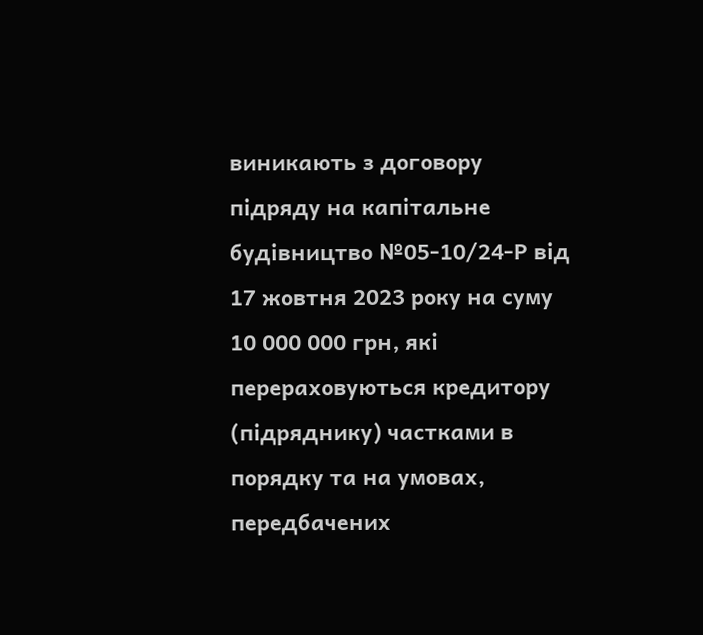виникають з договору підряду на капітальне будівництво №05-10/24-Р від 17 жовтня 2023 року на суму 10 000 000 грн, які перераховуються кредитору (підряднику) частками в порядку та на умовах, передбачених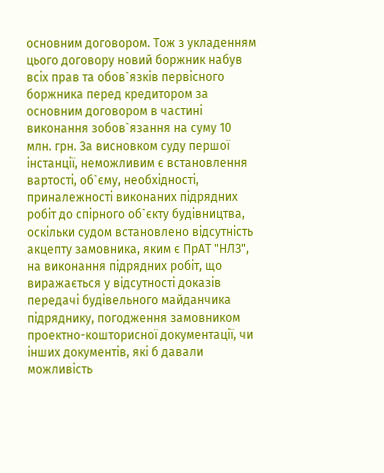основним договором. Тож з укладенням цього договору новий боржник набув всіх прав та обов`язків первісного боржника перед кредитором за основним договором в частині виконання зобов`язання на суму 10 млн. грн. За висновком суду першої інстанції, неможливим є встановлення вартості, об`єму, необхідності, приналежності виконаних підрядних робіт до спірного об`єкту будівництва, оскільки судом встановлено відсутність акцепту замовника, яким є ПрАТ "НЛЗ", на виконання підрядних робіт, що виражається у відсутності доказів передачі будівельного майданчика підряднику, погодження замовником проектно-кошторисної документації, чи інших документів, які б давали можливість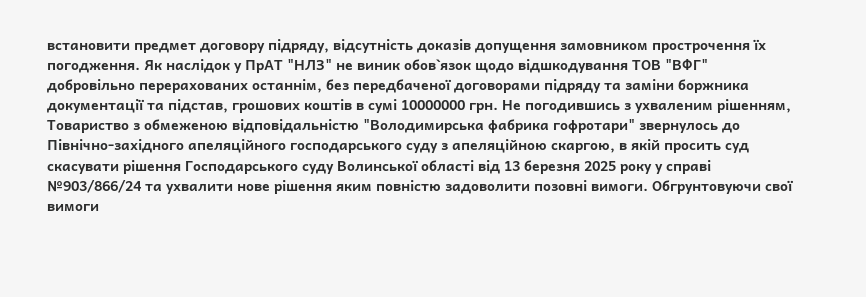встановити предмет договору підряду, відсутність доказів допущення замовником прострочення їх погодження. Як наслідок у ПрАТ "НЛЗ" не виник обов`язок щодо відшкодування ТОВ "ВФГ" добровільно перерахованих останнім, без передбаченої договорами підряду та заміни боржника документації та підстав, грошових коштів в сумі 10000000 грн. Не погодившись з ухваленим рішенням, Товариство з обмеженою відповідальністю "Володимирська фабрика гофротари" звернулось до Північно-західного апеляційного господарського суду з апеляційною скаргою, в якій просить суд скасувати рішення Господарського суду Волинської області від 13 березня 2025 року у справі №903/866/24 та ухвалити нове рішення яким повністю задоволити позовні вимоги. Обгрунтовуючи свої вимоги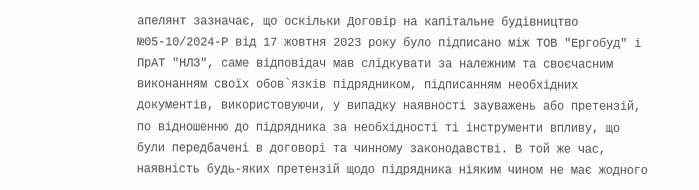апелянт зазначає, що оскільки Договір на капітальне будівництво №05-10/2024-Р від 17 жовтня 2023 року було підписано між ТОВ "Ергобуд" і ПрАТ "НЛЗ", саме відповідач мав слідкувати за належним та своєчасним виконанням своїх обов`язків підрядником, підписанням необхідних документів, використовуючи, у випадку наявності зауважень або претензій, по відношенню до підрядника за необхідності ті інструменти впливу, що були передбачені в договорі та чинному законодавстві. В той же час, наявність будь-яких претензій щодо підрядника ніяким чином не має жодного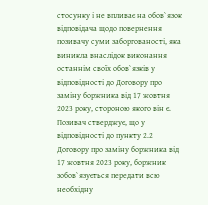стосунку і не впливає на обов`язок відповідача щодо повернення позивачу суми заборгованості, яка виникла внаслідок виконання останнім своїх обов`язків у відповідності до Договору про заміну боржника від 17 жовтня 2023 року, стороною якого він є. Позивач стверджує, що у відповідності до пункту 2.2 Договору про заміну боржника від 17 жовтня 2023 року, боржник зобов`язується передати всю необхідну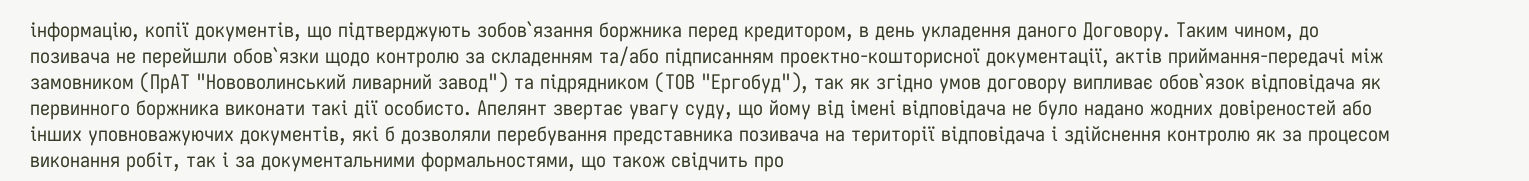інформацію, копії документів, що підтверджують зобов`язання боржника перед кредитором, в день укладення даного Договору. Таким чином, до позивача не перейшли обов`язки щодо контролю за складенням та/або підписанням проектно-кошторисної документації, актів приймання-передачі між замовником (ПрАТ "Нововолинський ливарний завод") та підрядником (ТОВ "Ергобуд"), так як згідно умов договору випливає обов`язок відповідача як первинного боржника виконати такі дії особисто. Апелянт звертає увагу суду, що йому від імені відповідача не було надано жодних довіреностей або інших уповноважуючих документів, які б дозволяли перебування представника позивача на території відповідача і здійснення контролю як за процесом виконання робіт, так і за документальними формальностями, що також свідчить про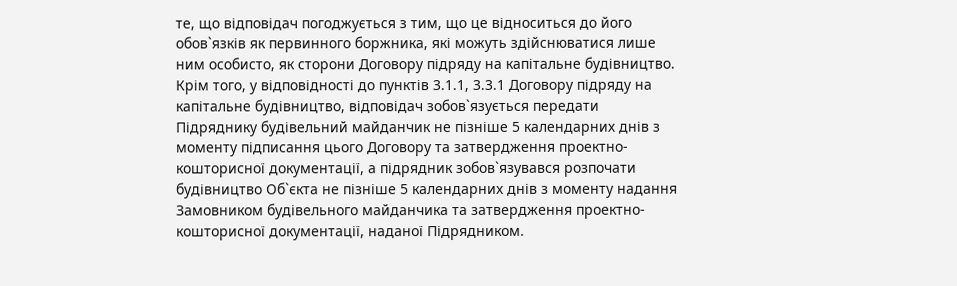те, що відповідач погоджується з тим, що це відноситься до його обов`язків як первинного боржника, які можуть здійснюватися лише ним особисто, як сторони Договору підряду на капітальне будівництво. Крім того, у відповідності до пунктів 3.1.1, 3.3.1 Договору підряду на капітальне будівництво, відповідач зобов`язується передати Підряднику будівельний майданчик не пізніше 5 календарних днів з моменту підписання цього Договору та затвердження проектно-кошторисної документації, а підрядник зобов`язувався розпочати будівництво Об`єкта не пізніше 5 календарних днів з моменту надання Замовником будівельного майданчика та затвердження проектно-кошторисної документації, наданої Підрядником.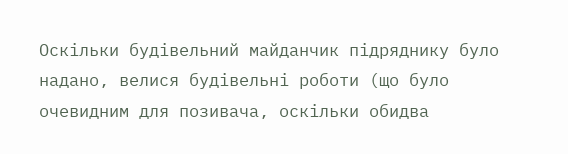Оскільки будівельний майданчик підряднику було надано, велися будівельні роботи (що було очевидним для позивача, оскільки обидва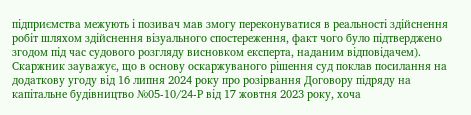підприємства межують і позивач мав змогу переконуватися в реальності здійснення робіт шляхом здійснення візуального спостереження, факт чого було підтверджено згодом під час судового розгляду висновком експерта, наданим відповідачем). Скаржник зауважує, що в основу оскаржуваного рішення суд поклав посилання на додаткову угоду від 16 липня 2024 року про розірвання Договору підряду на капітальне будівництво №05-10/24-Р від 17 жовтня 2023 року, хоча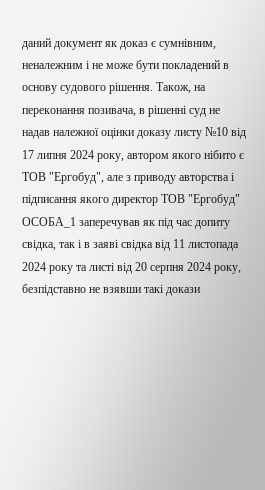даний документ як доказ є сумнівним, неналежним і не може бути покладений в основу судового рішення. Також, на переконання позивача, в рішенні суд не надав належної оцінки доказу листу №10 від 17 липня 2024 року, автором якого нібито є ТОВ "Ергобуд", але з приводу авторства і підписання якого директор ТОВ "Ергобуд" ОСОБА_1 заперечував як під час допиту свідка, так і в заяві свідка від 11 листопада 2024 року та листі від 20 серпня 2024 року, безпідставно не взявши такі докази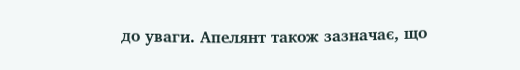до уваги. Апелянт також зазначає, що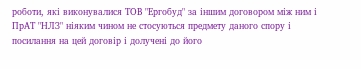роботи, які виконувалися ТОВ "Ергобуд" за іншим договором між ним і ПрАТ "НЛЗ" ніяким чином не стосуються предмету даного спору і посилання на цей договір і долучені до його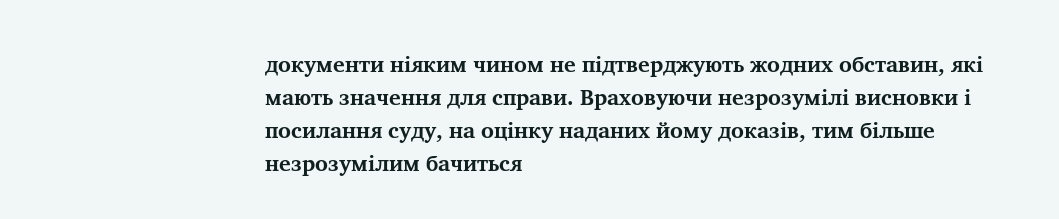документи ніяким чином не підтверджують жодних обставин, які мають значення для справи. Враховуючи незрозумілі висновки і посилання суду, на оцінку наданих йому доказів, тим більше незрозумілим бачиться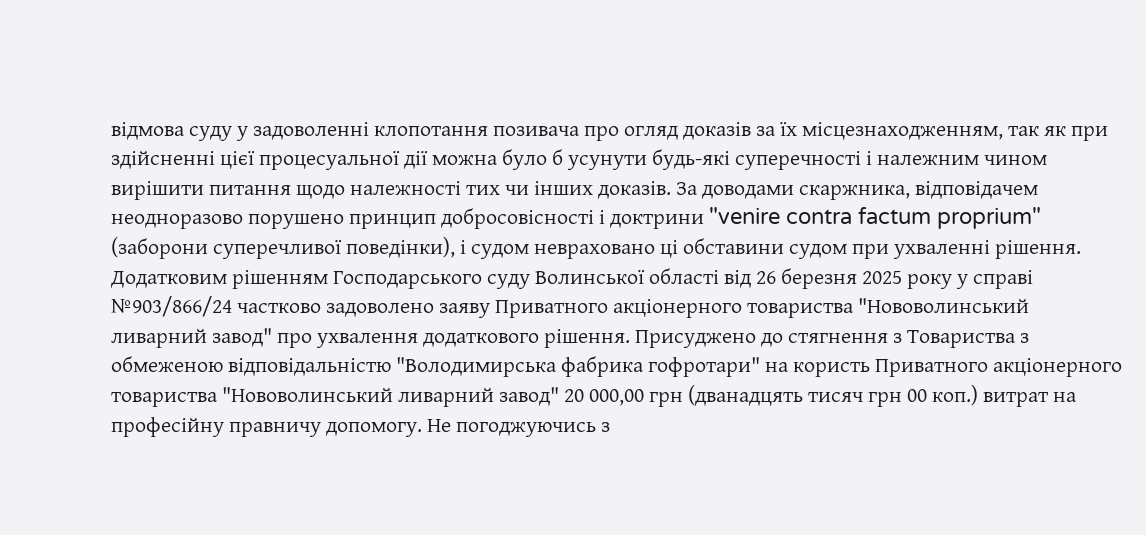відмова суду у задоволенні клопотання позивача про огляд доказів за їх місцезнаходженням, так як при здійсненні цієї процесуальної дії можна було б усунути будь-які суперечності і належним чином вирішити питання щодо належності тих чи інших доказів. За доводами скаржника, відповідачем неодноразово порушено принцип добросовісності і доктрини "venire contra factum proprium" (заборони суперечливої поведінки), і судом невраховано ці обставини судом при ухваленні рішення. Додатковим рішенням Господарського суду Волинської області від 26 березня 2025 року у справі №903/866/24 частково задоволено заяву Приватного акціонерного товариства "Нововолинський ливарний завод" про ухвалення додаткового рішення. Присуджено до стягнення з Товариства з обмеженою відповідальністю "Володимирська фабрика гофротари" на користь Приватного акціонерного товариства "Нововолинський ливарний завод" 20 000,00 грн (дванадцять тисяч грн 00 коп.) витрат на професійну правничу допомогу. Не погоджуючись з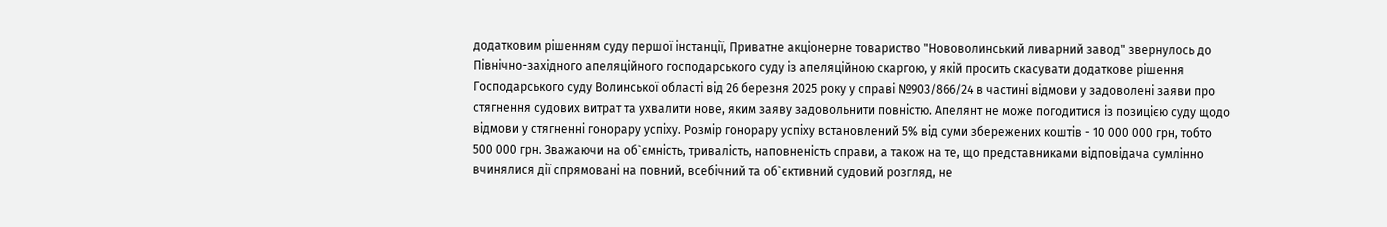додатковим рішенням суду першої інстанції, Приватне акціонерне товариство "Нововолинський ливарний завод" звернулось до Північно-західного апеляційного господарського суду із апеляційною скаргою, у якій просить скасувати додаткове рішення Господарського суду Волинської області від 26 березня 2025 року у справі №903/866/24 в частині відмови у задоволені заяви про стягнення судових витрат та ухвалити нове, яким заяву задовольнити повністю. Апелянт не може погодитися із позицією суду щодо відмови у стягненні гонорару успіху. Розмір гонорару успіху встановлений 5% від суми збережених коштів - 10 000 000 грн, тобто 500 000 грн. Зважаючи на об`ємність, тривалість, наповненість справи, а також на те, що представниками відповідача сумлінно вчинялися дії спрямовані на повний, всебічний та об`єктивний судовий розгляд, не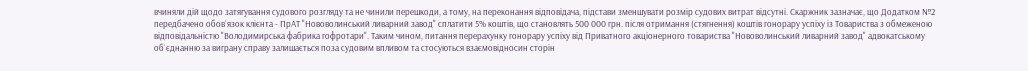вчиняли дій щодо затягування судового розгляду та не чинили перешкоди, а тому, на переконання відповідача, підстави зменшувати розмір судових витрат відсутні. Скаржник зазначає, що Додатком №2 передбачено обов`язок клієнта - ПрАТ "Нововолинський ливарний завод" сплатити 5% коштів, що становлять 500 000 грн. після отримання (стягнення) коштів гонорару успіху із Товариства з обмеженою відповідальністю "Володимирська фабрика гофротари". Таким чином, питання перерахунку гонорару успіху від Приватного акціонерного товариства "Нововолинський ливарний завод" адвокатському об`єднанню за виграну справу залишається поза судовим впливом та стосуються взаємовідносин сторін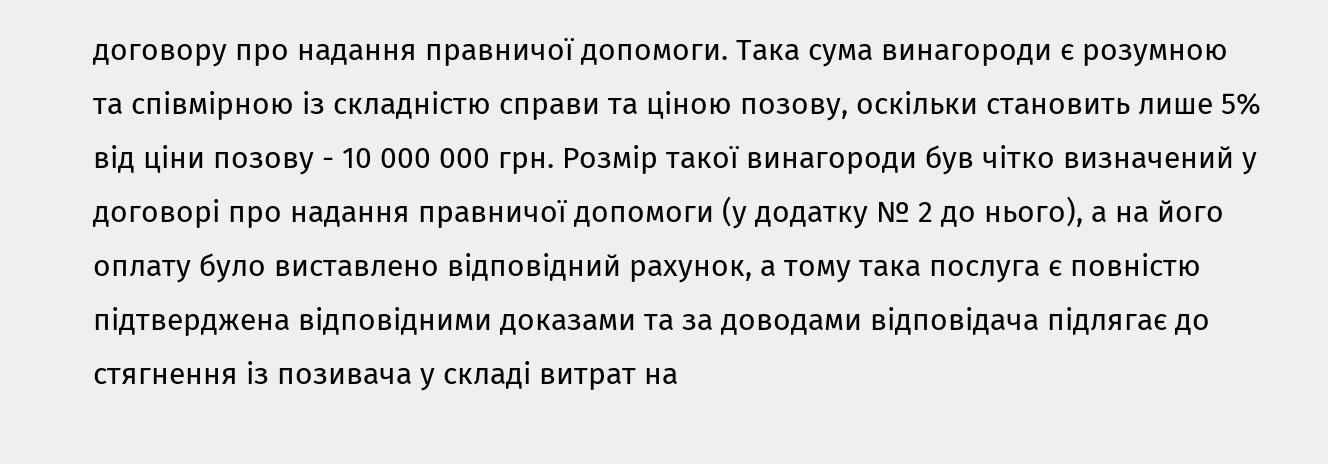договору про надання правничої допомоги. Така сума винагороди є розумною та співмірною із складністю справи та ціною позову, оскільки становить лише 5% від ціни позову - 10 000 000 грн. Розмір такої винагороди був чітко визначений у договорі про надання правничої допомоги (у додатку № 2 до нього), а на його оплату було виставлено відповідний рахунок, а тому така послуга є повністю підтверджена відповідними доказами та за доводами відповідача підлягає до стягнення із позивача у складі витрат на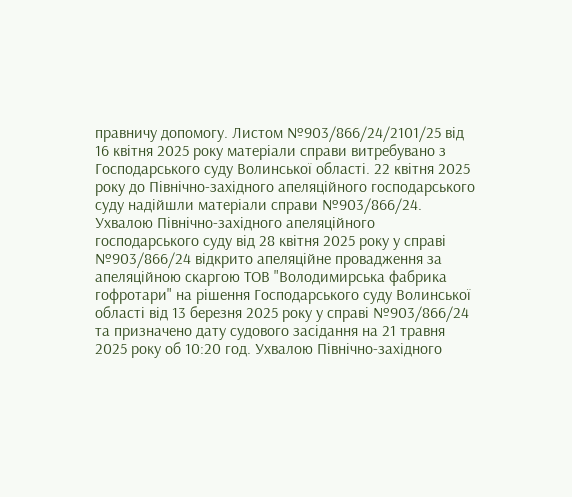правничу допомогу. Листом №903/866/24/2101/25 від 16 квітня 2025 року матеріали справи витребувано з Господарського суду Волинської області. 22 квітня 2025 року до Північно-західного апеляційного господарського суду надійшли матеріали справи №903/866/24. Ухвалою Північно-західного апеляційного господарського суду від 28 квітня 2025 року у справі №903/866/24 відкрито апеляційне провадження за апеляційною скаргою ТОВ "Володимирська фабрика гофротари" на рішення Господарського суду Волинської області від 13 березня 2025 року у справі №903/866/24 та призначено дату судового засідання на 21 травня 2025 року об 10:20 год. Ухвалою Північно-західного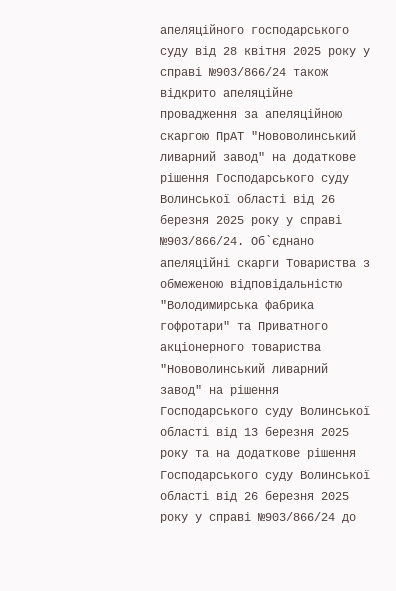апеляційного господарського суду від 28 квітня 2025 року у справі №903/866/24 також відкрито апеляційне провадження за апеляційною скаргою ПрАТ "Нововолинський ливарний завод" на додаткове рішення Господарського суду Волинської області від 26 березня 2025 року у справі №903/866/24. Об`єднано апеляційні скарги Товариства з обмеженою відповідальністю "Володимирська фабрика гофротари" та Приватного акціонерного товариства "Нововолинський ливарний завод" на рішення Господарського суду Волинської області від 13 березня 2025 року та на додаткове рішення Господарського суду Волинської області від 26 березня 2025 року у справі №903/866/24 до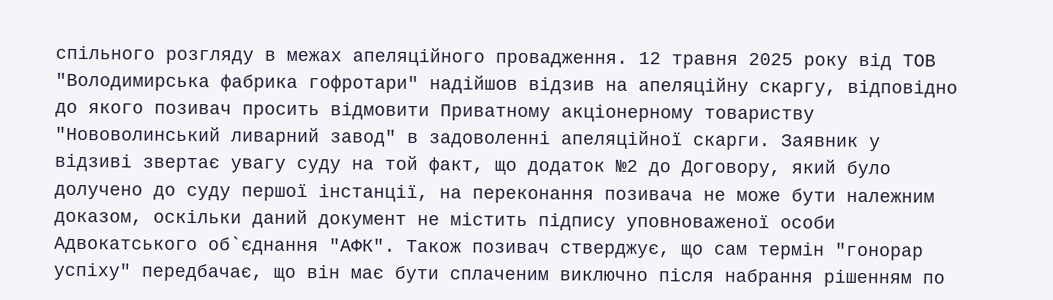спільного розгляду в межах апеляційного провадження. 12 травня 2025 року від ТОВ "Володимирська фабрика гофротари" надійшов відзив на апеляційну скаргу, відповідно до якого позивач просить відмовити Приватному акціонерному товариству "Нововолинський ливарний завод" в задоволенні апеляційної скарги. Заявник у відзиві звертає увагу суду на той факт, що додаток №2 до Договору, який було долучено до суду першої інстанції, на переконання позивача не може бути належним доказом, оскільки даний документ не містить підпису уповноваженої особи Адвокатського об`єднання "АФК". Також позивач стверджує, що сам термін "гонорар успіху" передбачає, що він має бути сплаченим виключно після набрання рішенням по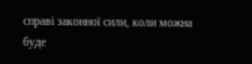справі законної сили, коли можна буде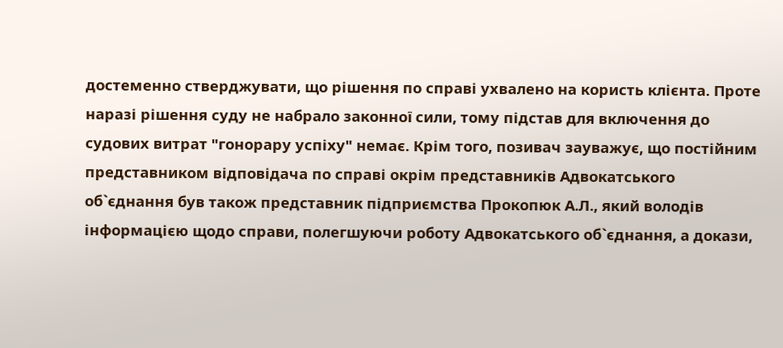достеменно стверджувати, що рішення по справі ухвалено на користь клієнта. Проте наразі рішення суду не набрало законної сили, тому підстав для включення до судових витрат "гонорару успіху" немає. Крім того, позивач зауважує, що постійним представником відповідача по справі окрім представників Адвокатського об`єднання був також представник підприємства Прокопюк А.Л., який володів інформацією щодо справи, полегшуючи роботу Адвокатського об`єднання, а докази,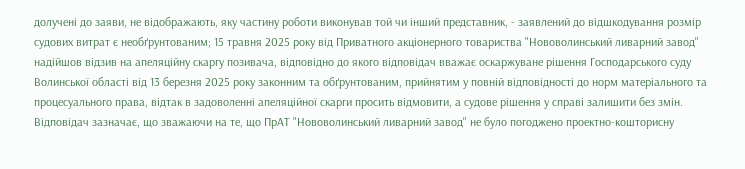долучені до заяви, не відображають, яку частину роботи виконував той чи інший представник, - заявлений до відшкодування розмір судових витрат є необґрунтованим; 15 травня 2025 року від Приватного акціонерного товариства "Нововолинський ливарний завод" надійшов відзив на апеляційну скаргу позивача, відповідно до якого відповідач вважає оскаржуване рішення Господарського суду Волинської області від 13 березня 2025 року законним та обґрунтованим, прийнятим у повній відповідності до норм матеріального та процесуального права, відтак в задоволенні апеляційної скарги просить відмовити, а судове рішення у справі залишити без змін. Відповідач зазначає, що зважаючи на те, що ПрАТ "Нововолинський ливарний завод" не було погоджено проектно-кошторисну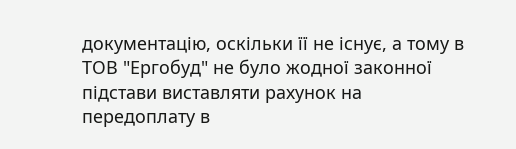документацію, оскільки її не існує, а тому в ТОВ "Ергобуд" не було жодної законної підстави виставляти рахунок на передоплату в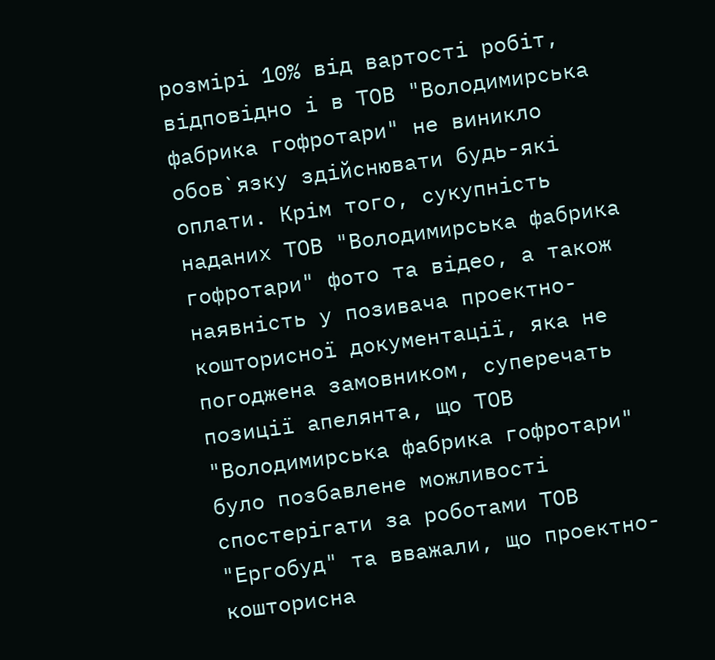розмірі 10% від вартості робіт, відповідно і в ТОВ "Володимирська фабрика гофротари" не виникло обов`язку здійснювати будь-які оплати. Крім того, сукупність наданих ТОВ "Володимирська фабрика гофротари" фото та відео, а також наявність у позивача проектно-кошторисної документації, яка не погоджена замовником, суперечать позиції апелянта, що ТОВ "Володимирська фабрика гофротари" було позбавлене можливості спостерігати за роботами ТОВ "Ергобуд" та вважали, що проектно-кошторисна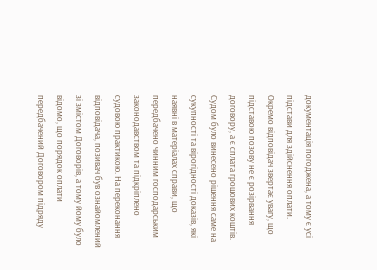документація погоджена, а тому є усі підстави для здійснення оплати. Окремо відповідач звертає увагу, що підставою позову не є розірвання договору, а є сплата грошових коштів. Судом було винесено рішення саме на сукупності та вірогідності доказів, які наявні в матеріалах справи, що передбачено чинним господарським законодавством та підкріплено судовою практикою. На переконання відповідача, позивач був ознайомлений зі змістом Договорів, а тому йому було відомо, що порядок оплати передбачений Договором підряду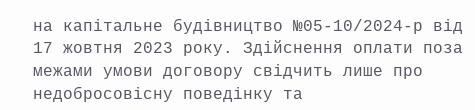на капітальне будівництво №05-10/2024-р від 17 жовтня 2023 року. Здійснення оплати поза межами умови договору свідчить лише про недобросовісну поведінку та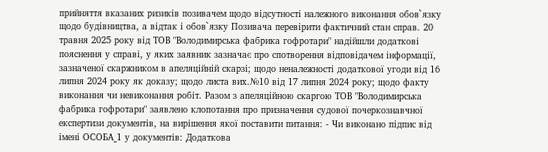прийняття вказаних ризиків позивачем щодо відсутності належного виконання обов`язку щодо будівництва, а відтак і обов`язку Позивача перевірити фактичний стан справ. 20 травня 2025 року від ТОВ "Володимирська фабрика гофротари" надійшли додаткові пояснення у справі, у яких заявник зазначає про спотворення відповідачем інформації, зазначеної скаржником в апеляційній скарзі; щодо неналежності додаткової угоди від 16 липня 2024 року як доказу; щодо листа вих.№10 від 17 липня 2024 року; щодо факту виконання чи невиконання робіт. Разом з апеляційною скаргою ТОВ "Володимирська фабрика гофротари" заявлено клопотання про призначення судової почеркознавчної експертизи документів, на вирішення якої поставити питання: - Чи виконано підпис від імені ОСОБА_1 у документів: Додаткова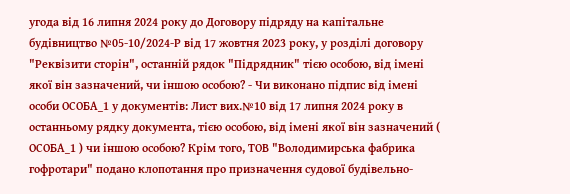угода від 16 липня 2024 року до Договору підряду на капітальне будівництво №05-10/2024-Р від 17 жовтня 2023 року, у розділі договору "Реквізити сторін", останній рядок "Підрядник" тією особою, від імені якої він зазначений, чи іншою особою? - Чи виконано підпис від імені особи ОСОБА_1 у документів: Лист вих.№10 від 17 липня 2024 року в останньому рядку документа, тією особою, від імені якої він зазначений ( ОСОБА_1 ) чи іншою особою? Крім того, ТОВ "Володимирська фабрика гофротари" подано клопотання про призначення судової будівельно-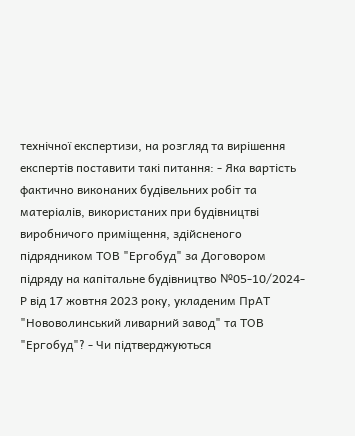технічної експертизи, на розгляд та вирішення експертів поставити такі питання: - Яка вартість фактично виконаних будівельних робіт та матеріалів, використаних при будівництві виробничого приміщення, здійсненого підрядником ТОВ "Ергобуд" за Договором підряду на капітальне будівництво №05-10/2024-Р від 17 жовтня 2023 року, укладеним ПрАТ "Нововолинський ливарний завод" та ТОВ "Ергобуд"? - Чи підтверджуються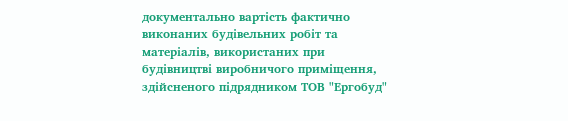документально вартість фактично виконаних будівельних робіт та матеріалів, використаних при будівництві виробничого приміщення, здійсненого підрядником ТОВ "Ергобуд"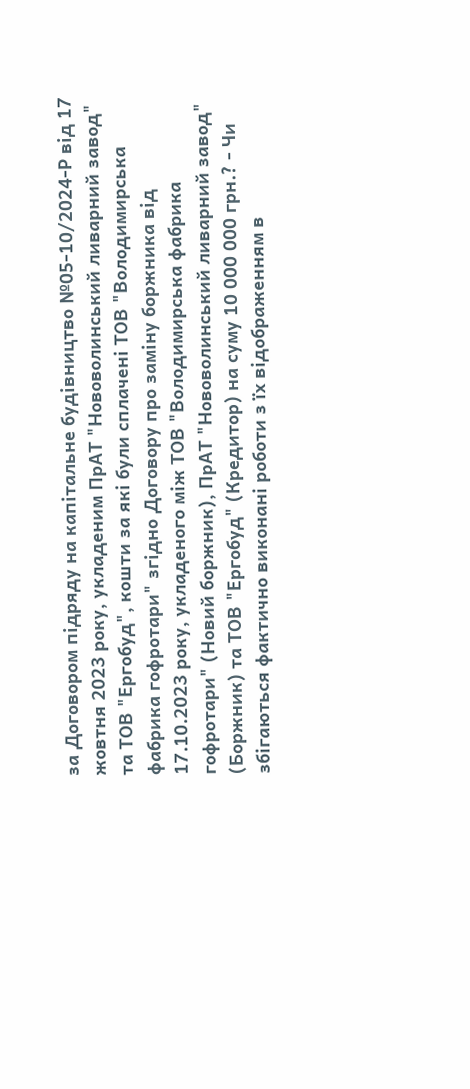за Договором підряду на капітальне будівництво №05-10/2024-Р від 17 жовтня 2023 року, укладеним ПрАТ "Нововолинський ливарний завод" та ТОВ "Ергобуд", кошти за які були сплачені ТОВ "Володимирська фабрика гофротари" згідно Договору про заміну боржника від 17.10.2023 року, укладеного між ТОВ "Володимирська фабрика гофротари" (Новий боржник), ПрАТ "Нововолинський ливарний завод" (Боржник) та ТОВ "Ергобуд" (Кредитор) на суму 10 000 000 грн.? - Чи збігаються фактично виконані роботи з їх відображенням в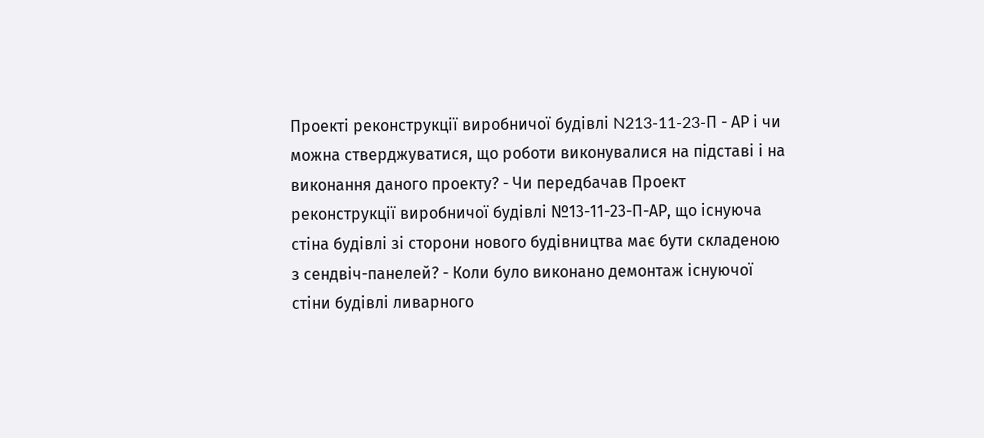Проекті реконструкції виробничої будівлі N213-11-23-П - АР і чи можна стверджуватися, що роботи виконувалися на підставі і на виконання даного проекту? - Чи передбачав Проект реконструкції виробничої будівлі №13-11-23-П-АР, що існуюча стіна будівлі зі сторони нового будівництва має бути складеною з сендвіч-панелей? - Коли було виконано демонтаж існуючої стіни будівлі ливарного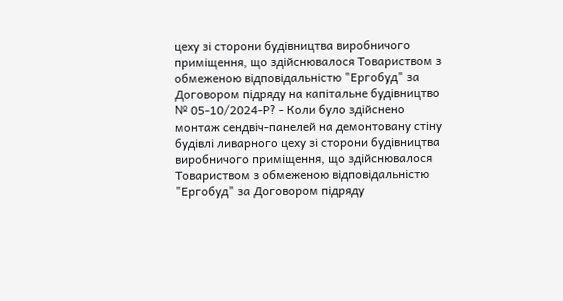цеху зі сторони будівництва виробничого приміщення, що здійснювалося Товариством з обмеженою відповідальністю "Ергобуд" за Договором підряду на капітальне будівництво № 05-10/2024-Р? - Коли було здійснено монтаж сендвіч-панелей на демонтовану стіну будівлі ливарного цеху зі сторони будівництва виробничого приміщення, що здійснювалося Товариством з обмеженою відповідальністю "Ергобуд" за Договором підряду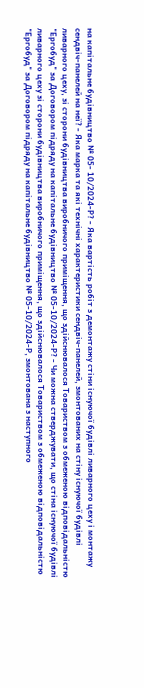на капітальне будівництво № 05- 10/2024-Р? - Яка вартість робіт з демонтажу стіни існуючої будівлі ливарного цеху і монтажу сендвіч-панелей на неї? - Яка марка та які технічні характеристики сендвіч-панелей, змонтованих на стіну існуючої будівлі ливарного цеху, зі сторони будівництва виробничого приміщення, що здійснювалося Товариством з обмеженою відповідальністю "Ергобуд" за Договором підряду на капітальне будівництво № 05-10/2024-Р? - Чи можна стверджувати, що стіна існуючої будівлі ливарного цеху зі сторони будівництва виробничого приміщення, що здійснювалося Товариством з обмеженою відповідальністю "Ергобуд" за Договором підряду на капітальне будівництво № 05-10/2024-Р, змонтована з наступного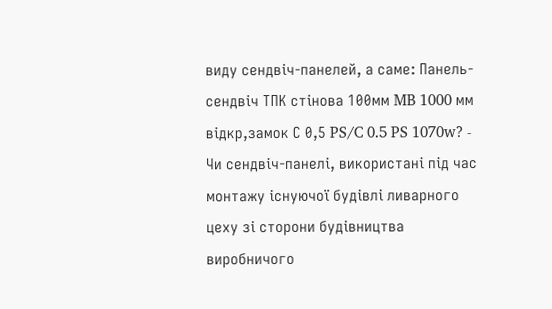виду сендвіч-панелей, а саме: Панель-сендвіч ТПК стінова 100мм MB 1000 мм відкр,замок С 0,5 PS/C 0.5 PS 1070w? - Чи сендвіч-панелі, використані під час монтажу існуючої будівлі ливарного цеху зі сторони будівництва виробничого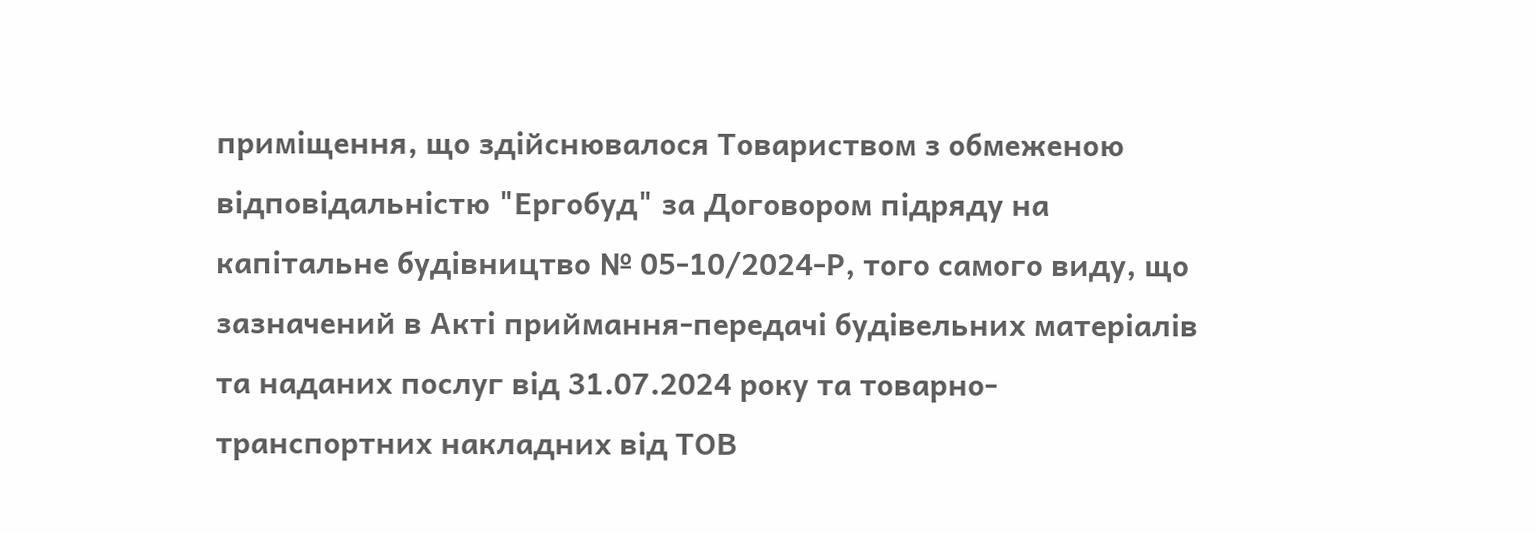приміщення, що здійснювалося Товариством з обмеженою відповідальністю "Ергобуд" за Договором підряду на капітальне будівництво № 05-10/2024-Р, того самого виду, що зазначений в Акті приймання-передачі будівельних матеріалів та наданих послуг від 31.07.2024 року та товарно-транспортних накладних від ТОВ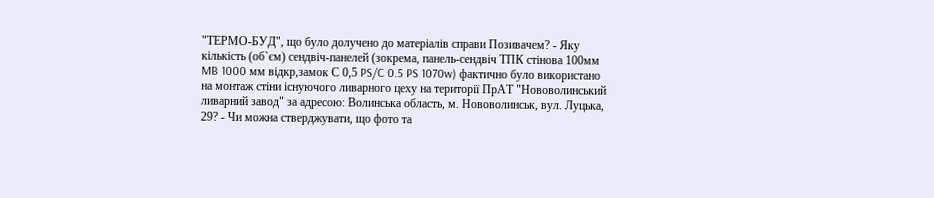"ТЕРМО-БУД", що було долучено до матеріалів справи Позивачем? - Яку кількість (об`єм) сендвіч-панелей (зокрема, панель-сендвіч ТПК стінова 100мм MB 1000 мм відкр,замок С 0,5 PS/C 0.5 PS 1070w) фактично було використано на монтаж стіни існуючого ливарного цеху на території ПрАТ "Нововолинський ливарний завод" за адресою: Волинська область, м. Нововолинськ, вул. Луцька, 29? - Чи можна стверджувати, що фото та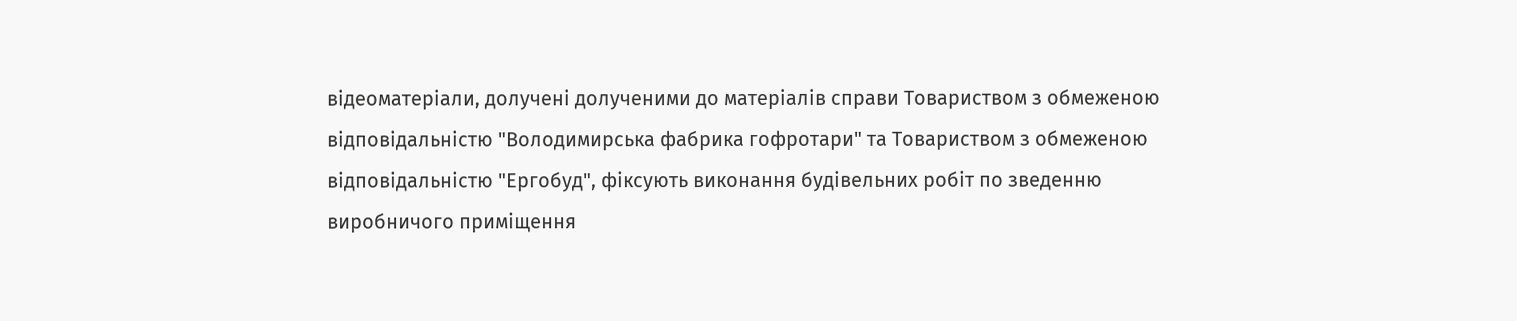відеоматеріали, долучені долученими до матеріалів справи Товариством з обмеженою відповідальністю "Володимирська фабрика гофротари" та Товариством з обмеженою відповідальністю "Ергобуд", фіксують виконання будівельних робіт по зведенню виробничого приміщення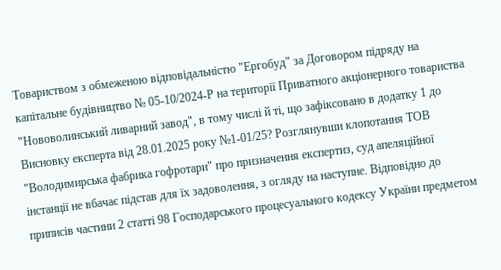Товариством з обмеженою відповідальністю "Ергобуд" за Договором підряду на капітальне будівництво № 05-10/2024-Р на території Приватного акціонерного товариства "Нововолинський ливарний завод", в тому числі й ті, що зафіксовано в додатку 1 до Висновку експерта від 28.01.2025 року №1-01/25? Розглянувши клопотання ТОВ "Володимирська фабрика гофротари" про призначення експертиз, суд апеляційної інстанції не вбачає підстав для їх задоволення, з огляду на наступне. Відповідно до приписів частини 2 статті 98 Господарського процесуального кодексу України предметом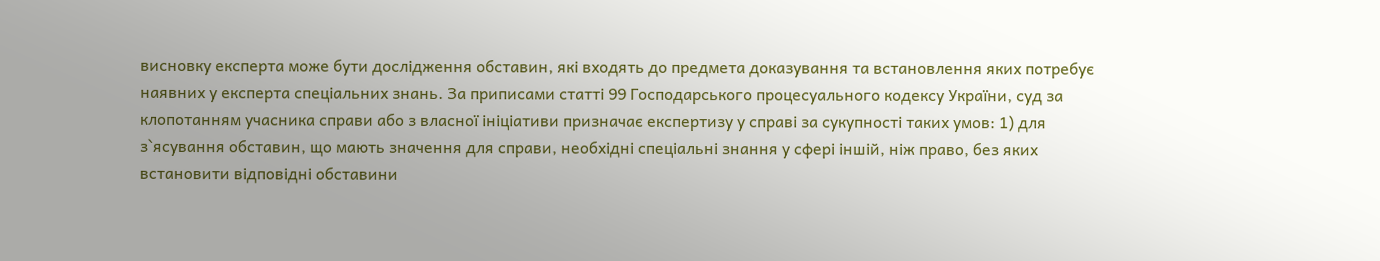висновку експерта може бути дослідження обставин, які входять до предмета доказування та встановлення яких потребує наявних у експерта спеціальних знань. За приписами статті 99 Господарського процесуального кодексу України, суд за клопотанням учасника справи або з власної ініціативи призначає експертизу у справі за сукупності таких умов: 1) для з`ясування обставин, що мають значення для справи, необхідні спеціальні знання у сфері іншій, ніж право, без яких встановити відповідні обставини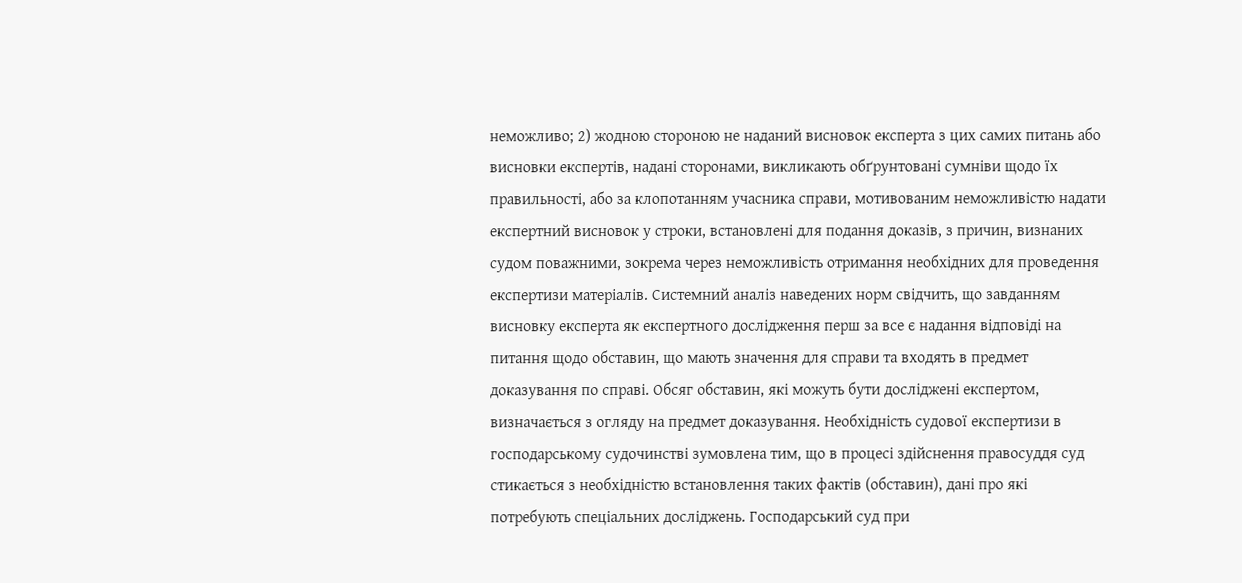неможливо; 2) жодною стороною не наданий висновок експерта з цих самих питань або висновки експертів, надані сторонами, викликають обґрунтовані сумніви щодо їх правильності, або за клопотанням учасника справи, мотивованим неможливістю надати експертний висновок у строки, встановлені для подання доказів, з причин, визнаних судом поважними, зокрема через неможливість отримання необхідних для проведення експертизи матеріалів. Системний аналіз наведених норм свідчить, що завданням висновку експерта як експертного дослідження перш за все є надання відповіді на питання щодо обставин, що мають значення для справи та входять в предмет доказування по справі. Обсяг обставин, які можуть бути досліджені експертом, визначається з огляду на предмет доказування. Необхідність судової експертизи в господарському судочинстві зумовлена тим, що в процесі здійснення правосуддя суд стикається з необхідністю встановлення таких фактів (обставин), дані про які потребують спеціальних досліджень. Господарський суд при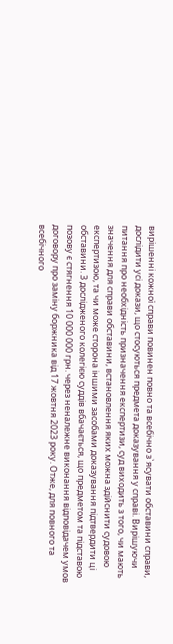вирішенні кожної справи повинен повно та всебічно з`ясувати обставини справи, дослідити усі докази, що стосуються предмета доказування у справі. Вирішуючи питання про необхідність призначення експертизи, суд виходить з того, чи мають значення для справи обставини, встановлення яких можна здійснити судовою експертизою, та чи може сторона іншими засобами доказування підтвердити ці обставини. З дослідженого колегією суддів вбачається, що предметом та підставою позову є стягнення 10 000 000 грн. через неналежне виконання відповідачем умов договору про заміну боржника від 17 жовтня 2023 року. Отже, для повного та всебічного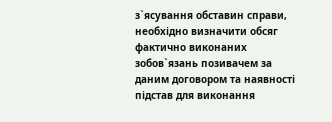з`ясування обставин справи, необхідно визначити обсяг фактично виконаних зобов`язань позивачем за даним договором та наявності підстав для виконання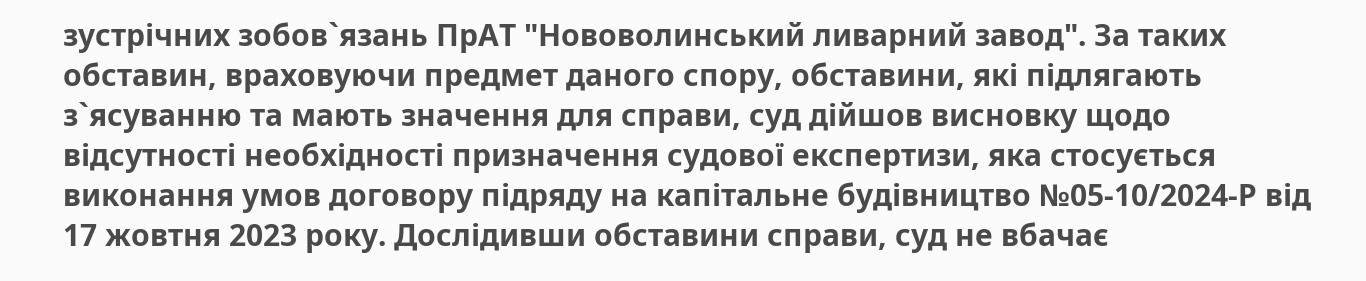зустрічних зобов`язань ПрАТ "Нововолинський ливарний завод". За таких обставин, враховуючи предмет даного спору, обставини, які підлягають з`ясуванню та мають значення для справи, суд дійшов висновку щодо відсутності необхідності призначення судової експертизи, яка стосується виконання умов договору підряду на капітальне будівництво №05-10/2024-Р від 17 жовтня 2023 року. Дослідивши обставини справи, суд не вбачає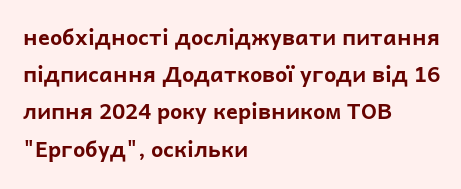необхідності досліджувати питання підписання Додаткової угоди від 16 липня 2024 року керівником ТОВ "Ергобуд", оскільки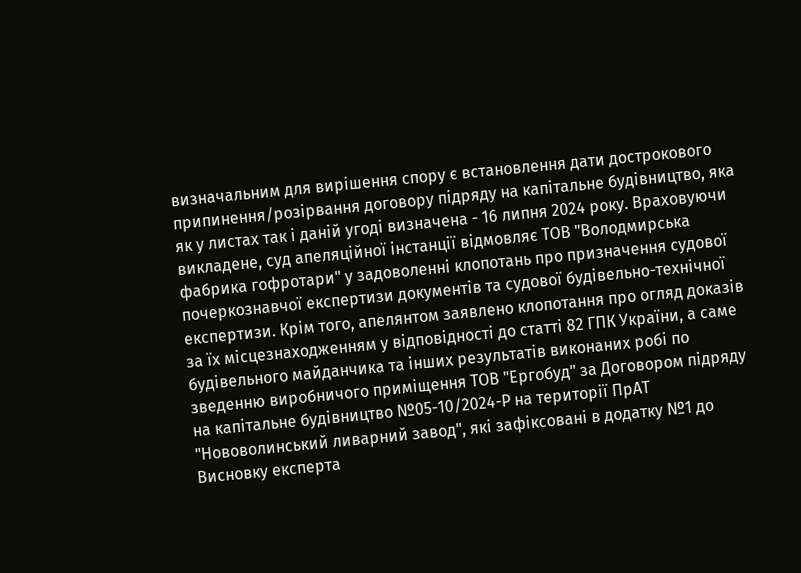визначальним для вирішення спору є встановлення дати дострокового припинення/розірвання договору підряду на капітальне будівництво, яка як у листах так і даній угоді визначена - 16 липня 2024 року. Враховуючи викладене, суд апеляційної інстанції відмовляє ТОВ "Володмирська фабрика гофротари" у задоволенні клопотань про призначення судової почеркознавчої експертизи документів та судової будівельно-технічної експертизи. Крім того, апелянтом заявлено клопотання про огляд доказів за їх місцезнаходженням у відповідності до статті 82 ГПК України, а саме будівельного майданчика та інших результатів виконаних робі по зведенню виробничого приміщення ТОВ "Ергобуд" за Договором підряду на капітальне будівництво №05-10/2024-Р на території ПрАТ "Нововолинський ливарний завод", які зафіксовані в додатку №1 до Висновку експерта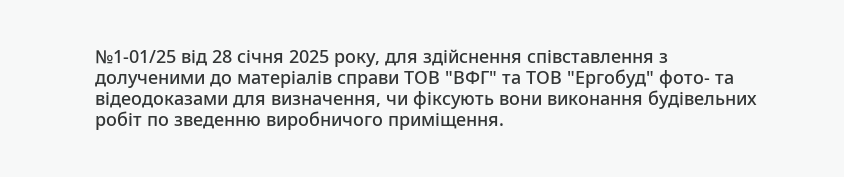№1-01/25 від 28 січня 2025 року, для здійснення співставлення з долученими до матеріалів справи ТОВ "ВФГ" та ТОВ "Ергобуд" фото- та відеодоказами для визначення, чи фіксують вони виконання будівельних робіт по зведенню виробничого приміщення.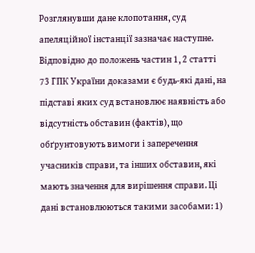Розглянувши дане клопотання, суд апеляційної інстанції зазначає наступне. Відповідно до положень частин 1, 2 статті 73 ГПК України доказами є будь-які дані, на підставі яких суд встановлює наявність або відсутність обставин (фактів), що обґрунтовують вимоги і заперечення учасників справи, та інших обставин, які мають значення для вирішення справи. Ці дані встановлюються такими засобами: 1)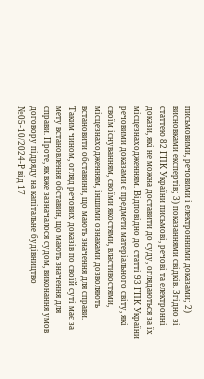письмовими, речовими і електронними доказами; 2) висновками експертів; 3) показаннями свідків. Згідно зі статтею 82 ГПК України письмові, речові та електронні докази, які не можна доставити до суду, оглядаються за їх місцезнаходженням. Відповідно до статті 93 ГПК України речовими доказами є предмети матеріального світу, які своїм існуванням, своїми якостями, властивостями, місцезнаходженням, іншими ознаками дозволяють встановити обставини, що мають значення для справи. Таким чином, огляд речових доказів по своїй суті має за мету встановлення обставин, що мають значення для справи. Проте, як вже зазначалося судом, виконання умов договору підряду на капітальне будівництво №05-10/2024-Р від 17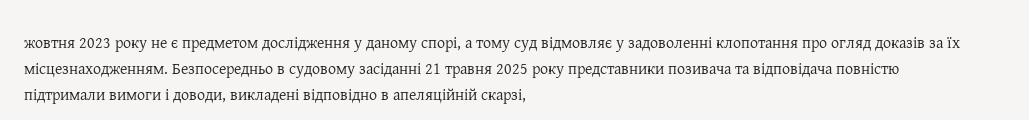жовтня 2023 року не є предметом дослідження у даному спорі, а тому суд відмовляє у задоволенні клопотання про огляд доказів за їх місцезнаходженням. Безпосередньо в судовому засіданні 21 травня 2025 року представники позивача та відповідача повністю підтримали вимоги і доводи, викладені відповідно в апеляційній скарзі,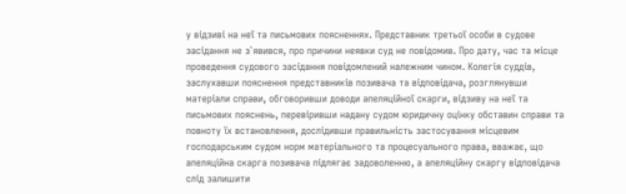у відзиві на неї та письмових поясненнях. Представник третьої особи в судове засідання не з`явився, про причини неявки суд не повідомив. Про дату, час та місце проведення судового засідання повідомлений належним чином. Колегія суддів, заслухавши пояснення представників позивача та відповідача, розглянувши матеріали справи, обговоривши доводи апеляційної скарги, відзиву на неї та письмових пояснень, перевіривши надану судом юридичну оцінку обставин справи та повноту їх встановлення, дослідивши правильність застосування місцевим господарським судом норм матеріального та процесуального права, вважає, що апеляційна скарга позивача підлягає задоволенню, а апеляційну скаргу відповідача слід залишити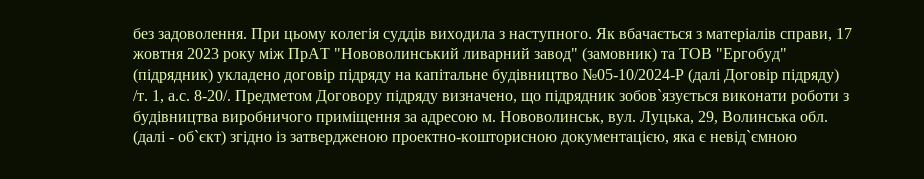без задоволення. При цьому колегія суддів виходила з наступного. Як вбачається з матеріалів справи, 17 жовтня 2023 року між ПрАТ "Нововолинський ливарний завод" (замовник) та ТОВ "Ергобуд" (підрядник) укладено договір підряду на капітальне будівництво №05-10/2024-Р (далі Договір підряду) /т. 1, а.с. 8-20/. Предметом Договору підряду визначено, що підрядник зобов`язується виконати роботи з будівництва виробничого приміщення за адресою м. Нововолинськ, вул. Луцька, 29, Волинська обл. (далі - об`єкт) згідно із затвердженою проектно-кошторисною документацією, яка є невід`ємною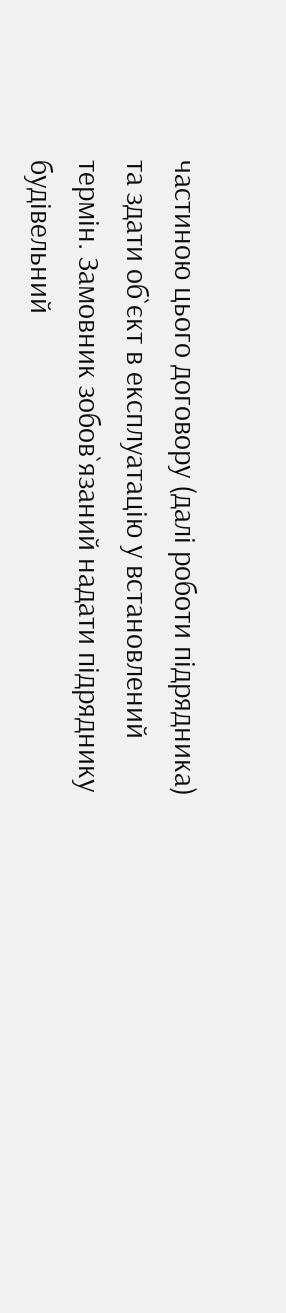частиною цього договору (далі роботи підрядника) та здати об`єкт в експлуатацію у встановлений термін. Замовник зобов`язаний надати підряднику будівельний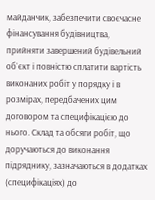майданчик, забезпечити своєчасне фінансування будівництва, прийняти завершений будівельний об`єкт і повністю сплатити вартість виконаних робіт у порядку і в розмірах, передбачених цим договором та специфікацією до нього. Склад та обсяги робіт, що доручаються до виконання підряднику, зазначаються в додатках (специфікаціях) до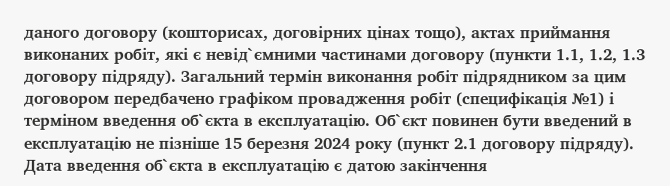даного договору (кошторисах, договірних цінах тощо), актах приймання виконаних робіт, які є невід`ємними частинами договору (пункти 1.1, 1.2, 1.3 договору підряду). Загальний термін виконання робіт підрядником за цим договором передбачено графіком провадження робіт (специфікація №1) і терміном введення об`єкта в експлуатацію. Об`єкт повинен бути введений в експлуатацію не пізніше 15 березня 2024 року (пункт 2.1 договору підряду). Дата введення об`єкта в експлуатацію є датою закінчення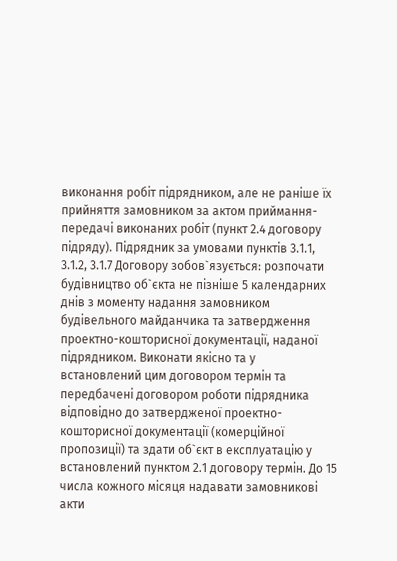виконання робіт підрядником, але не раніше їх прийняття замовником за актом приймання-передачі виконаних робіт (пункт 2.4 договору підряду). Підрядник за умовами пунктів 3.1.1, 3.1.2, 3.1.7 Договору зобов`язується: розпочати будівництво об`єкта не пізніше 5 календарних днів з моменту надання замовником будівельного майданчика та затвердження проектно-кошторисної документації, наданої підрядником. Виконати якісно та у встановлений цим договором термін та передбачені договором роботи підрядника відповідно до затвердженої проектно-кошторисної документації (комерційної пропозиції) та здати об`єкт в експлуатацію у встановлений пунктом 2.1 договору термін. До 15 числа кожного місяця надавати замовникові акти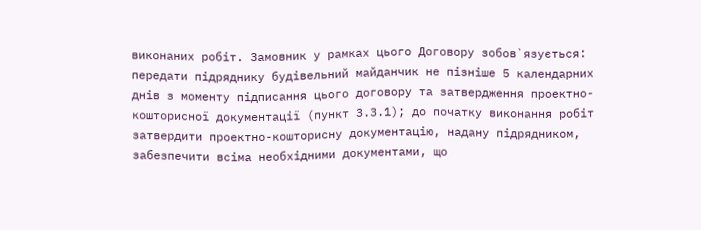виконаних робіт. Замовник у рамках цього Договору зобов`язується: передати підряднику будівельний майданчик не пізніше 5 календарних днів з моменту підписання цього договору та затвердження проектно-кошторисної документації (пункт 3.3.1); до початку виконання робіт затвердити проектно-кошторисну документацію, надану підрядником, забезпечити всіма необхідними документами, що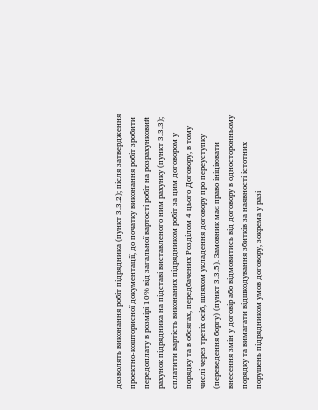дозволять виконання робіт підрядника (пункт 3.3.2); після затвердження проектно-кошторисної документації, до початку виконання робіт зробити передоплату в розмірі 10% від загальної вартості робіт на розрахунковий рахунок підрядника на підставі виставленого ним рахунку (пункт 3.3.3); сплатити вартість виконаних підрядником робіт за цим договором у порядку та в обсягах, передбачених Розділом 4 цього Договору, в тому числі через третіх осіб, шляхом укладення договору про переуступку (переведення боргу) (пункт 3.3.5). Замовник має право ініціювати внесення змін у договір або відмовитись від договору в односторонньому порядку та вимагати відшкодування збитків за наявності істотних порушень підрядником умов договору, зокрема у разі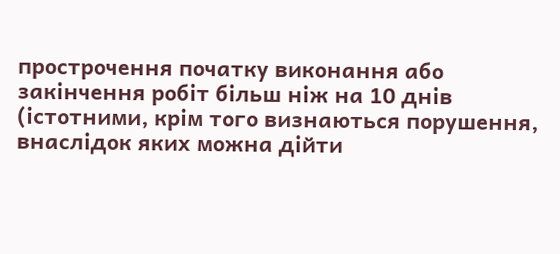прострочення початку виконання або закінчення робіт більш ніж на 10 днів (істотними, крім того визнаються порушення, внаслідок яких можна дійти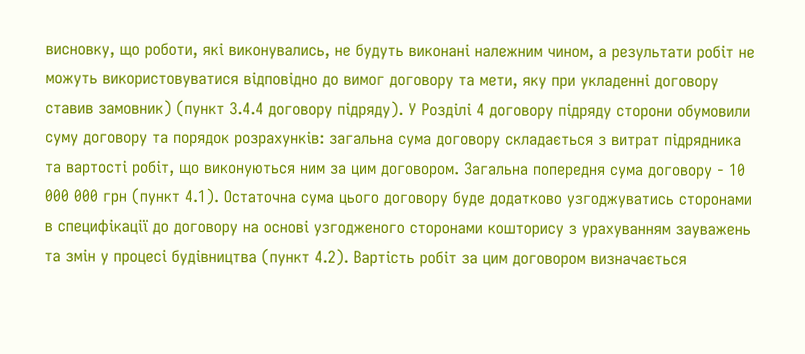висновку, що роботи, які виконувались, не будуть виконані належним чином, а результати робіт не можуть використовуватися відповідно до вимог договору та мети, яку при укладенні договору ставив замовник) (пункт 3.4.4 договору підряду). У Розділі 4 договору підряду сторони обумовили суму договору та порядок розрахунків: загальна сума договору складається з витрат підрядника та вартості робіт, що виконуються ним за цим договором. Загальна попередня сума договору - 10 000 000 грн (пункт 4.1). Остаточна сума цього договору буде додатково узгоджуватись сторонами в специфікації до договору на основі узгодженого сторонами кошторису з урахуванням зауважень та змін у процесі будівництва (пункт 4.2). Вартість робіт за цим договором визначається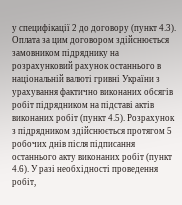у специфікації 2 до договору (пункт 4.3). Оплата за цим договором здійснюється замовником підряднику на розрахунковий рахунок останнього в національній валюті гривні України з урахування фактично виконаних обсягів робіт підрядником на підставі актів виконаних робіт (пункт 4.5). Розрахунок з підрядником здійснюється протягом 5 робочих днів після підписання останнього акту виконаних робіт (пункт 4.6). У разі необхідності проведення робіт,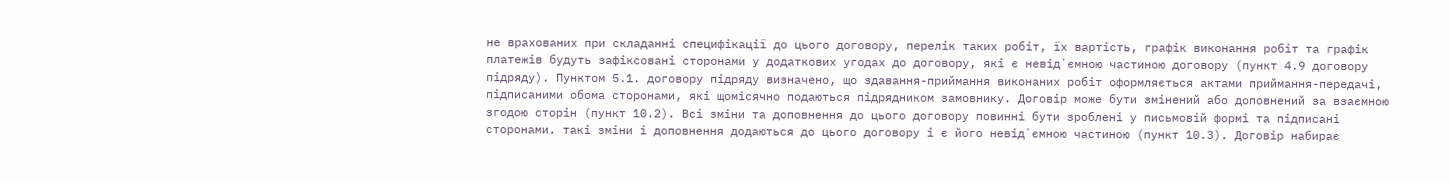не врахованих при складанні специфікації до цього договору, перелік таких робіт, їх вартість, графік виконання робіт та графік платежів будуть зафіксовані сторонами у додаткових угодах до договору, які є невід`ємною частиною договору (пункт 4.9 договору підряду). Пунктом 5.1. договору підряду визначено, що здавання-приймання виконаних робіт оформляється актами приймання-передачі, підписаними обома сторонами, які щомісячно подаються підрядником замовнику. Договір може бути змінений або доповнений за взаємною згодою сторін (пункт 10.2). Всі зміни та доповнення до цього договору повинні бути зроблені у письмовій формі та підписані сторонами. такі зміни і доповнення додаються до цього договору і є його невід`ємною частиною (пункт 10.3). Договір набирає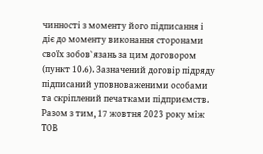чинності з моменту його підписання і діє до моменту виконання сторонами своїх зобов`язань за цим договором (пункт 10.6). Зазначений договір підряду підписаний уповноваженими особами та скріплений печатками підприємств. Разом з тим, 17 жовтня 2023 року між ТОВ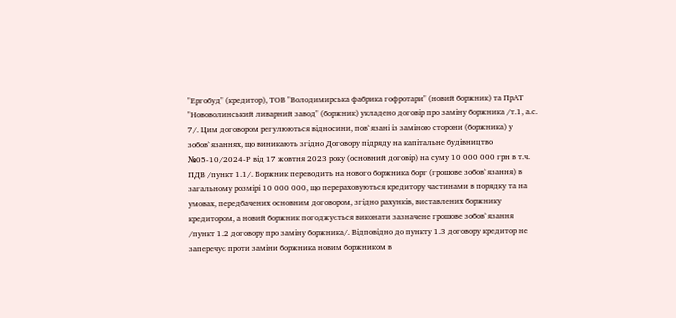"Ергобуд" (кредитор), ТОВ "Володимирська фабрика гофротари" (новий боржник) та ПрАТ "Нововолинський ливарний завод" (боржник) укладено договір про заміну боржника /т.1, а.с. 7/. Цим договором регулюються відносини, пов`язані із заміною сторони (боржника) у зобов`язаннях, що виникають згідно Договору підряду на капітальне будівництво №05-10/2024-Р від 17 жовтня 2023 року (основний договір) на суму 10 000 000 грн в т.ч. ПДВ /пункт 1.1/. Боржник переводить на нового боржника борг (грошове зобов`язання) в загальному розмірі 10 000 000, що перераховуються кредитору частинами в порядку та на умовах, передбачених основним договором, згідно рахунків, виставлених боржнику кредитором, а новий боржник погоджується виконати зазначене грошове зобов`язання /пункт 1.2 договору про заміну боржника/. Відповідно до пункту 1.3 договору кредитор не заперечує проти заміни боржника новим боржником в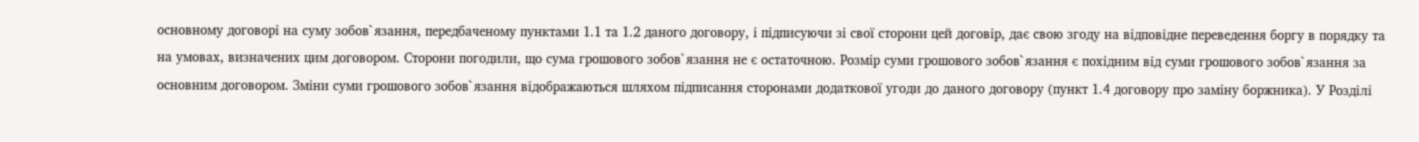основному договорі на суму зобов`язання, передбаченому пунктами 1.1 та 1.2 даного договору, і підписуючи зі свої сторони цей договір, дає свою згоду на відповідне переведення боргу в порядку та на умовах, визначених цим договором. Сторони погодили, що сума грошового зобов`язання не є остаточною. Розмір суми грошового зобов`язання є похідним від суми грошового зобов`язання за основним договором. Зміни суми грошового зобов`язання відображаються шляхом підписання сторонами додаткової угоди до даного договору (пункт 1.4 договору про заміну боржника). У Розділі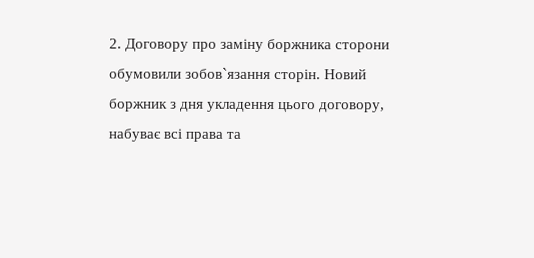2. Договору про заміну боржника сторони обумовили зобов`язання сторін. Новий боржник з дня укладення цього договору, набуває всі права та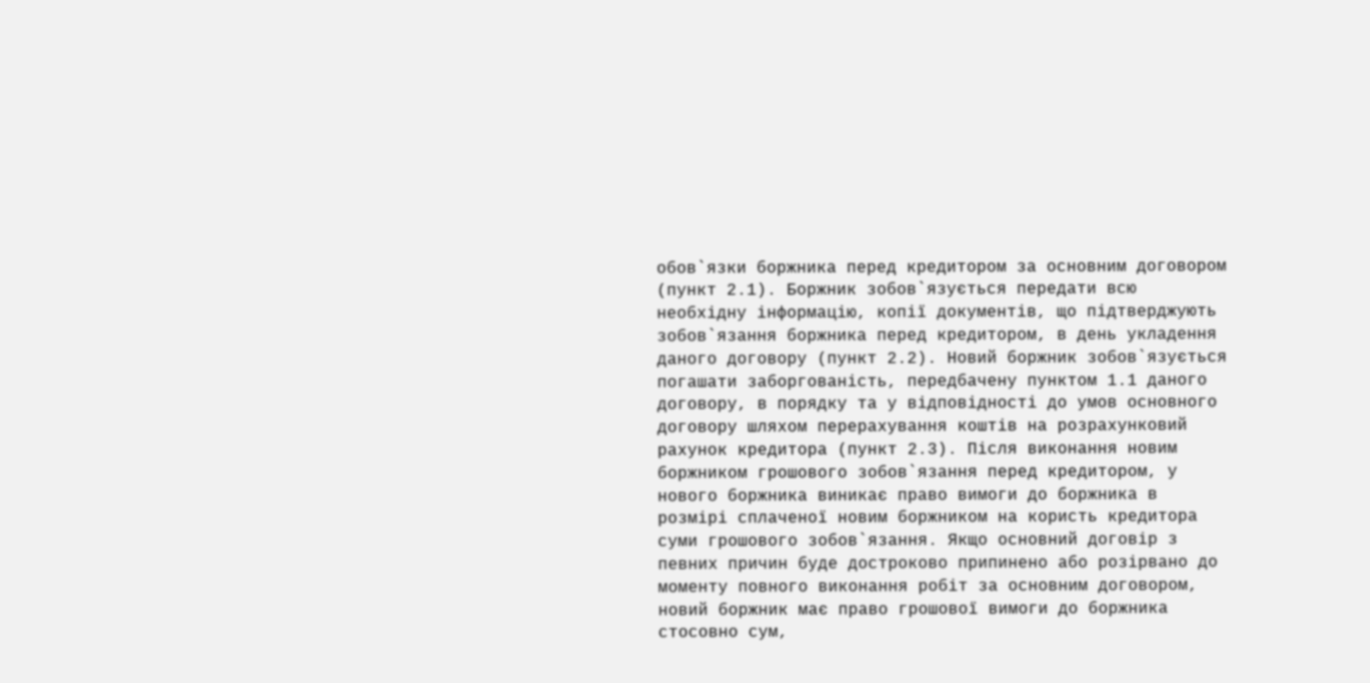обов`язки боржника перед кредитором за основним договором (пункт 2.1). Боржник зобов`язується передати всю необхідну інформацію, копії документів, що підтверджують зобов`язання боржника перед кредитором, в день укладення даного договору (пункт 2.2). Новий боржник зобов`язується погашати заборгованість, передбачену пунктом 1.1 даного договору, в порядку та у відповідності до умов основного договору шляхом перерахування коштів на розрахунковий рахунок кредитора (пункт 2.3). Після виконання новим боржником грошового зобов`язання перед кредитором, у нового боржника виникає право вимоги до боржника в розмірі сплаченої новим боржником на користь кредитора суми грошового зобов`язання. Якщо основний договір з певних причин буде достроково припинено або розірвано до моменту повного виконання робіт за основним договором, новий боржник має право грошової вимоги до боржника стосовно сум,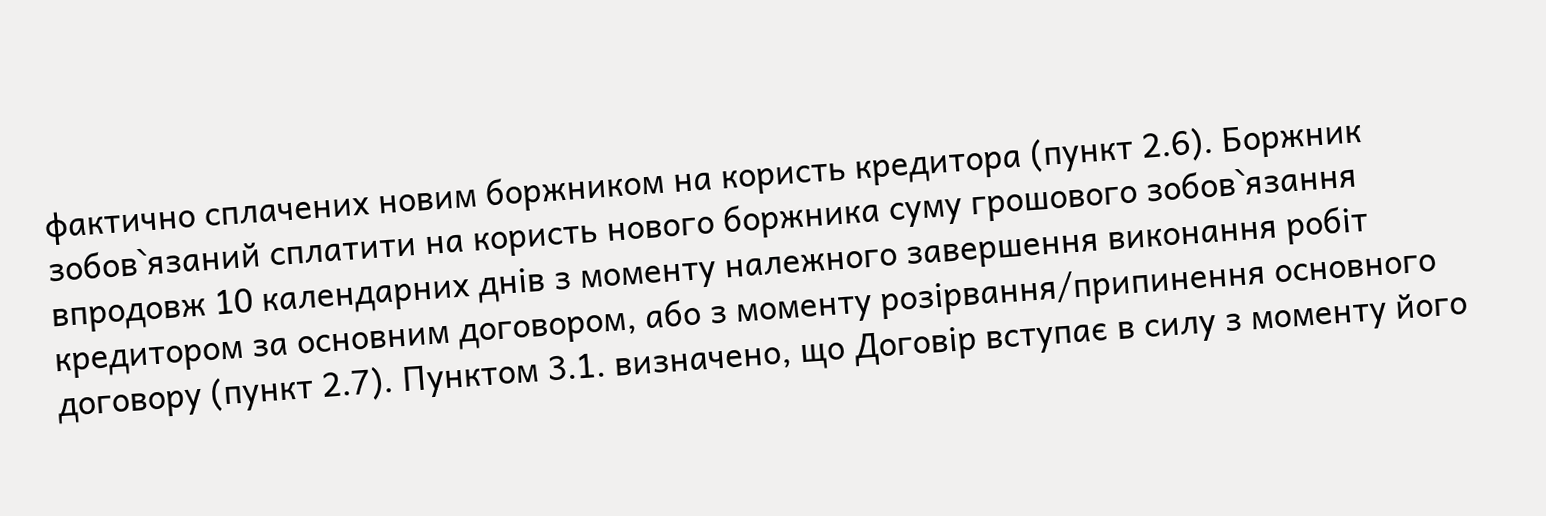фактично сплачених новим боржником на користь кредитора (пункт 2.6). Боржник зобов`язаний сплатити на користь нового боржника суму грошового зобов`язання впродовж 10 календарних днів з моменту належного завершення виконання робіт кредитором за основним договором, або з моменту розірвання/припинення основного договору (пункт 2.7). Пунктом 3.1. визначено, що Договір вступає в силу з моменту його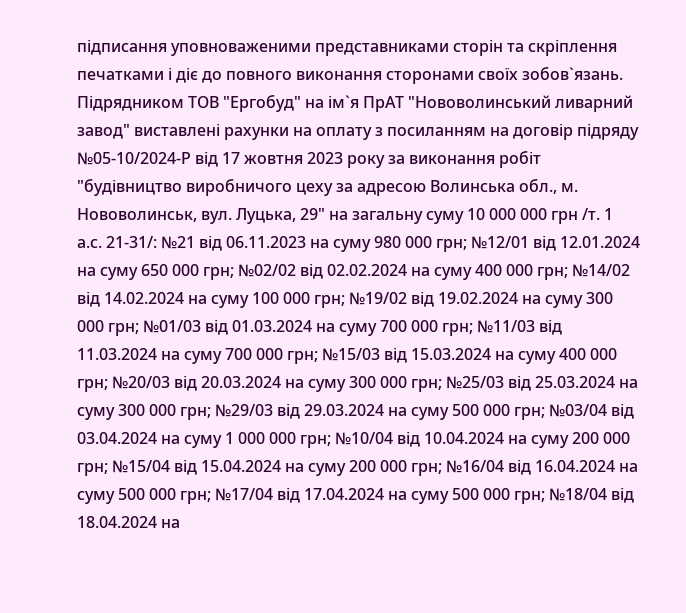підписання уповноваженими представниками сторін та скріплення печатками і діє до повного виконання сторонами своїх зобов`язань. Підрядником ТОВ "Ергобуд" на ім`я ПрАТ "Нововолинський ливарний завод" виставлені рахунки на оплату з посиланням на договір підряду №05-10/2024-Р від 17 жовтня 2023 року за виконання робіт "будівництво виробничого цеху за адресою Волинська обл., м. Нововолинськ, вул. Луцька, 29" на загальну суму 10 000 000 грн /т. 1 а.с. 21-31/: №21 від 06.11.2023 на суму 980 000 грн; №12/01 від 12.01.2024 на суму 650 000 грн; №02/02 від 02.02.2024 на суму 400 000 грн; №14/02 від 14.02.2024 на суму 100 000 грн; №19/02 від 19.02.2024 на суму 300 000 грн; №01/03 від 01.03.2024 на суму 700 000 грн; №11/03 від 11.03.2024 на суму 700 000 грн; №15/03 від 15.03.2024 на суму 400 000 грн; №20/03 від 20.03.2024 на суму 300 000 грн; №25/03 від 25.03.2024 на суму 300 000 грн; №29/03 від 29.03.2024 на суму 500 000 грн; №03/04 від 03.04.2024 на суму 1 000 000 грн; №10/04 від 10.04.2024 на суму 200 000 грн; №15/04 від 15.04.2024 на суму 200 000 грн; №16/04 від 16.04.2024 на суму 500 000 грн; №17/04 від 17.04.2024 на суму 500 000 грн; №18/04 від 18.04.2024 на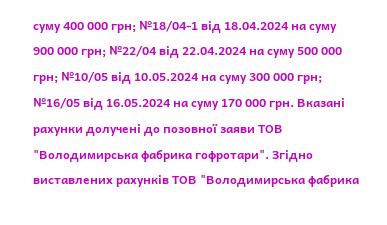суму 400 000 грн; №18/04-1 від 18.04.2024 на суму 900 000 грн; №22/04 від 22.04.2024 на суму 500 000 грн; №10/05 від 10.05.2024 на суму 300 000 грн; №16/05 від 16.05.2024 на суму 170 000 грн. Вказані рахунки долучені до позовної заяви ТОВ "Володимирська фабрика гофротари". Згідно виставлених рахунків ТОВ "Володимирська фабрика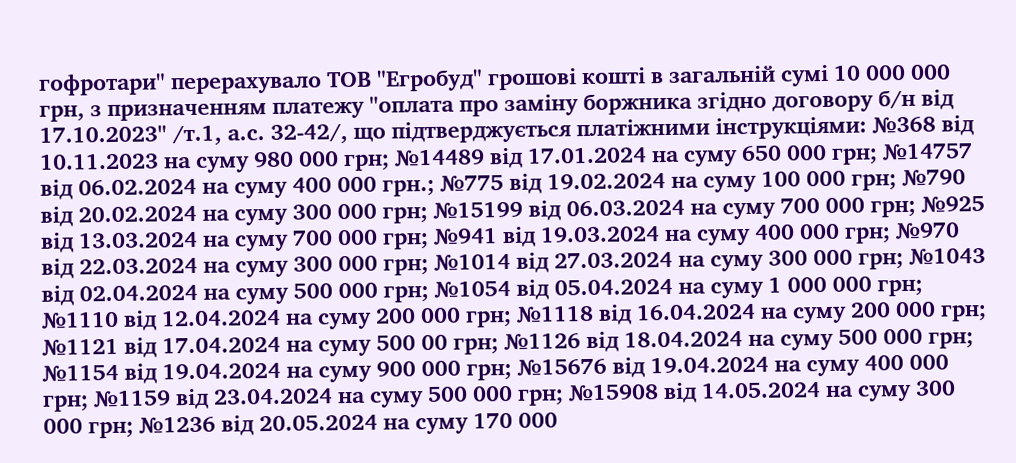гофротари" перерахувало ТОВ "Егробуд" грошові кошті в загальній сумі 10 000 000 грн, з призначенням платежу "оплата про заміну боржника згідно договору б/н від 17.10.2023" /т.1, а.с. 32-42/, що підтверджується платіжними інструкціями: №368 від 10.11.2023 на суму 980 000 грн; №14489 від 17.01.2024 на суму 650 000 грн; №14757 від 06.02.2024 на суму 400 000 грн.; №775 від 19.02.2024 на суму 100 000 грн; №790 від 20.02.2024 на суму 300 000 грн; №15199 від 06.03.2024 на суму 700 000 грн; №925 від 13.03.2024 на суму 700 000 грн; №941 від 19.03.2024 на суму 400 000 грн; №970 від 22.03.2024 на суму 300 000 грн; №1014 від 27.03.2024 на суму 300 000 грн; №1043 від 02.04.2024 на суму 500 000 грн; №1054 від 05.04.2024 на суму 1 000 000 грн; №1110 від 12.04.2024 на суму 200 000 грн; №1118 від 16.04.2024 на суму 200 000 грн; №1121 від 17.04.2024 на суму 500 00 грн; №1126 від 18.04.2024 на суму 500 000 грн; №1154 від 19.04.2024 на суму 900 000 грн; №15676 від 19.04.2024 на суму 400 000 грн; №1159 від 23.04.2024 на суму 500 000 грн; №15908 від 14.05.2024 на суму 300 000 грн; №1236 від 20.05.2024 на суму 170 000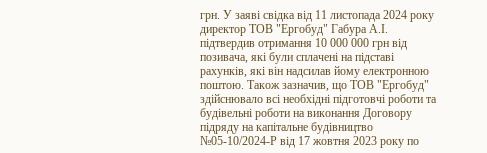грн. У заяві свідка від 11 листопада 2024 року директор ТОВ "Ергобуд" Габура А.І. підтвердив отримання 10 000 000 грн від позивача, які були сплачені на підставі рахунків, які він надсилав йому електронною поштою. Також зазначив, що ТОВ "Ергобуд" здійснювало всі необхідні підготовчі роботи та будівельні роботи на виконання Договору підряду на капітальне будівництво №05-10/2024-Р від 17 жовтня 2023 року по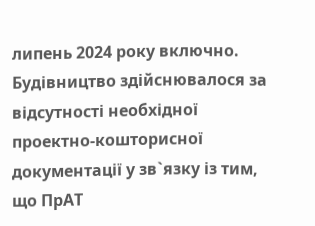липень 2024 року включно. Будівництво здійснювалося за відсутності необхідної проектно-кошторисної документації у зв`язку із тим, що ПрАТ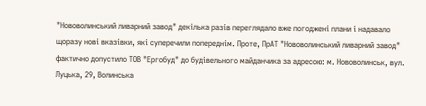"Нововолинський ливарний завод" декілька разів переглядало вже погоджені плани і надавало щоразу нові вказівки, які суперечили попереднім. Проте, ПрАТ "Нововолинський ливарний завод" фактично допустило ТОВ "Ергобуд" до будівельного майданчика за адресою: м. Нововолинськ, вул. Луцька, 29, Волинська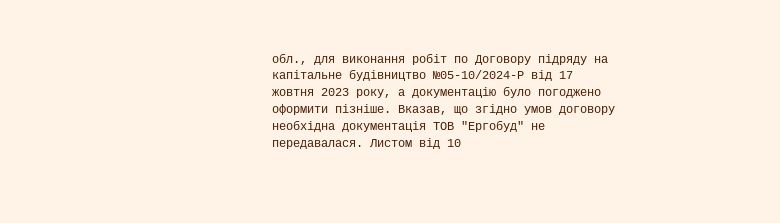обл., для виконання робіт по Договору підряду на капітальне будівництво №05-10/2024-Р від 17 жовтня 2023 року, а документацію було погоджено оформити пізніше. Вказав, що згідно умов договору необхідна документація ТОВ "Ергобуд" не передавалася. Листом від 10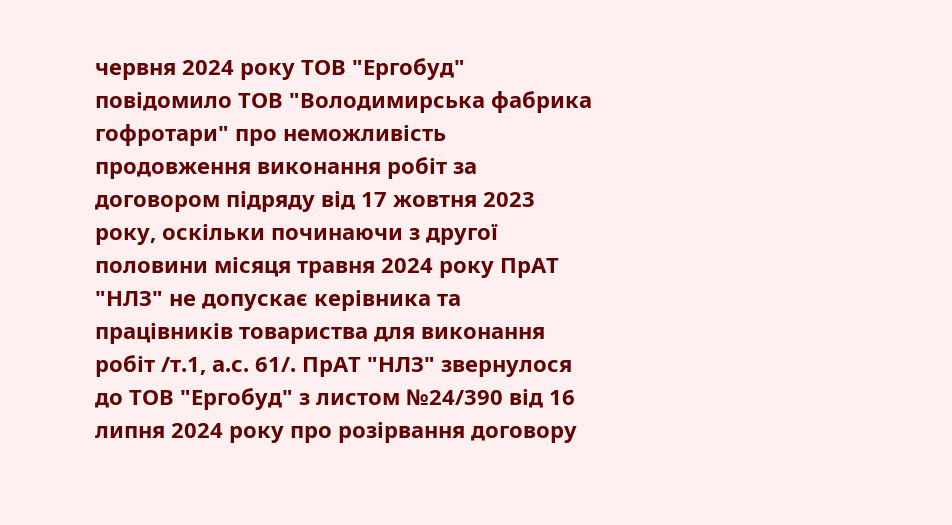червня 2024 року ТОВ "Ергобуд" повідомило ТОВ "Володимирська фабрика гофротари" про неможливість продовження виконання робіт за договором підряду від 17 жовтня 2023 року, оскільки починаючи з другої половини місяця травня 2024 року ПрАТ "НЛЗ" не допускає керівника та працівників товариства для виконання робіт /т.1, а.с. 61/. ПрАТ "НЛЗ" звернулося до ТОВ "Ергобуд" з листом №24/390 від 16 липня 2024 року про розірвання договору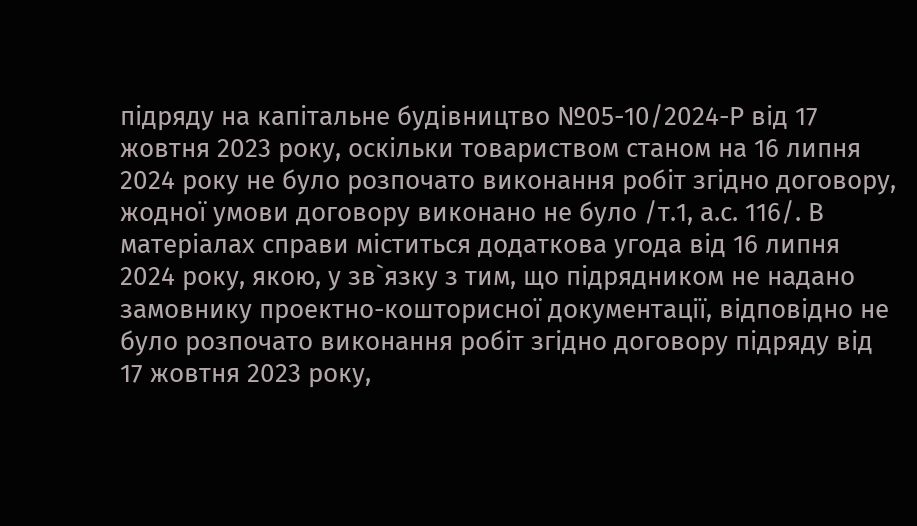підряду на капітальне будівництво №05-10/2024-Р від 17 жовтня 2023 року, оскільки товариством станом на 16 липня 2024 року не було розпочато виконання робіт згідно договору, жодної умови договору виконано не було /т.1, а.с. 116/. В матеріалах справи міститься додаткова угода від 16 липня 2024 року, якою, у зв`язку з тим, що підрядником не надано замовнику проектно-кошторисної документації, відповідно не було розпочато виконання робіт згідно договору підряду від 17 жовтня 2023 року,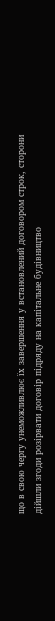що в свою чергу унеможливлює їх завершення у встановлений договором строк, сторони дійшли згоди розірвати договір підряду на капітальне будівництво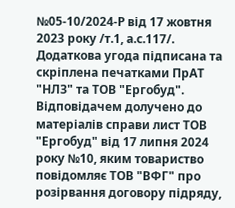№05-10/2024-Р від 17 жовтня 2023 року /т.1, а.с.117/. Додаткова угода підписана та скріплена печатками ПрАТ "НЛЗ" та ТОВ "Ергобуд". Відповідачем долучено до матеріалів справи лист ТОВ "Ергобуд" від 17 липня 2024 року №10, яким товариство повідомляє ТОВ "ВФГ" про розірвання договору підряду,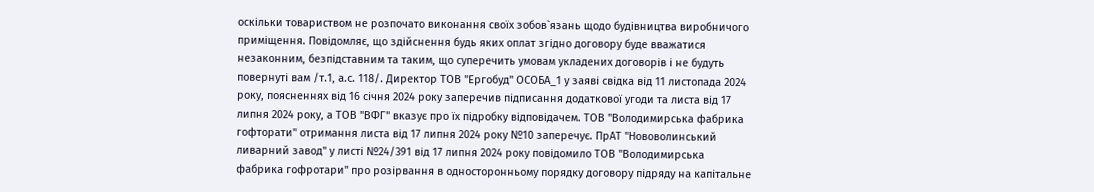оскільки товариством не розпочато виконання своїх зобов`язань щодо будівництва виробничого приміщення. Повідомляє, що здійснення будь яких оплат згідно договору буде вважатися незаконним, безпідставним та таким, що суперечить умовам укладених договорів і не будуть повернуті вам /т.1, а.с. 118/. Директор ТОВ "Ергобуд" ОСОБА_1 у заяві свідка від 11 листопада 2024 року, поясненнях від 16 січня 2024 року заперечив підписання додаткової угоди та листа від 17 липня 2024 року, а ТОВ "ВФГ" вказує про їх підробку відповідачем. ТОВ "Володимирська фабрика гофторати" отримання листа від 17 липня 2024 року №10 заперечує. ПрАТ "Нововолинський ливарний завод" у листі №24/391 від 17 липня 2024 року повідомило ТОВ "Володимирська фабрика гофротари" про розірвання в односторонньому порядку договору підряду на капітальне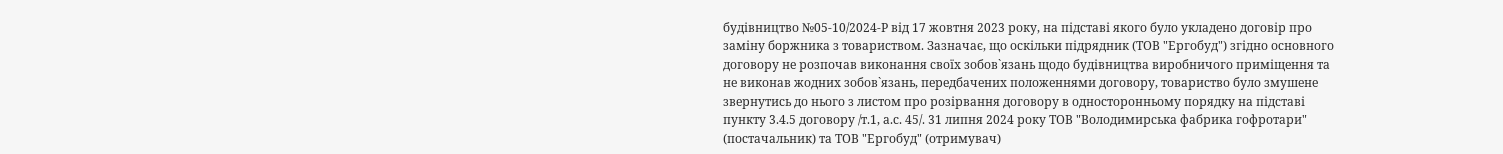будівництво №05-10/2024-Р від 17 жовтня 2023 року, на підставі якого було укладено договір про заміну боржника з товариством. Зазначає, що оскільки підрядник (ТОВ "Ергобуд") згідно основного договору не розпочав виконання своїх зобов`язань щодо будівництва виробничого приміщення та не виконав жодних зобов`язань, передбачених положеннями договору, товариство було змушене звернутись до нього з листом про розірвання договору в односторонньому порядку на підставі пункту 3.4.5 договору /т.1, а.с. 45/. 31 липня 2024 року ТОВ "Володимирська фабрика гофротари" (постачальник) та ТОВ "Ергобуд" (отримувач)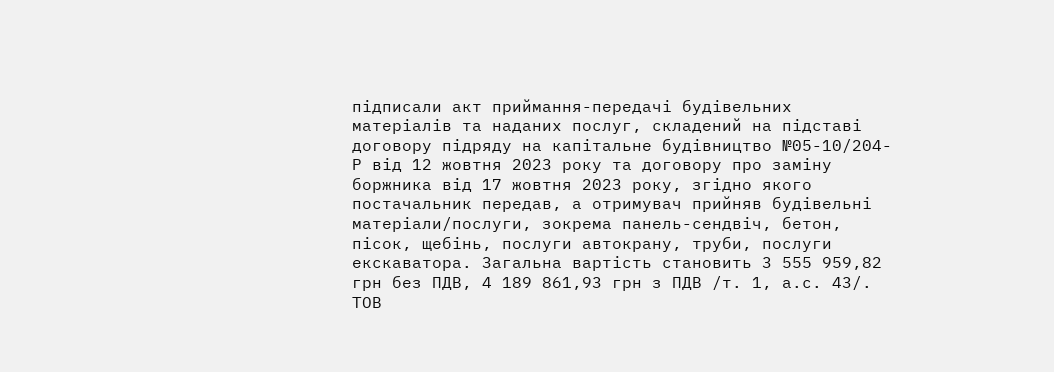підписали акт приймання-передачі будівельних матеріалів та наданих послуг, складений на підставі договору підряду на капітальне будівництво №05-10/204-Р від 12 жовтня 2023 року та договору про заміну боржника від 17 жовтня 2023 року, згідно якого постачальник передав, а отримувач прийняв будівельні матеріали/послуги, зокрема панель-сендвіч, бетон, пісок, щебінь, послуги автокрану, труби, послуги екскаватора. Загальна вартість становить 3 555 959,82 грн без ПДВ, 4 189 861,93 грн з ПДВ /т. 1, а.с. 43/. ТОВ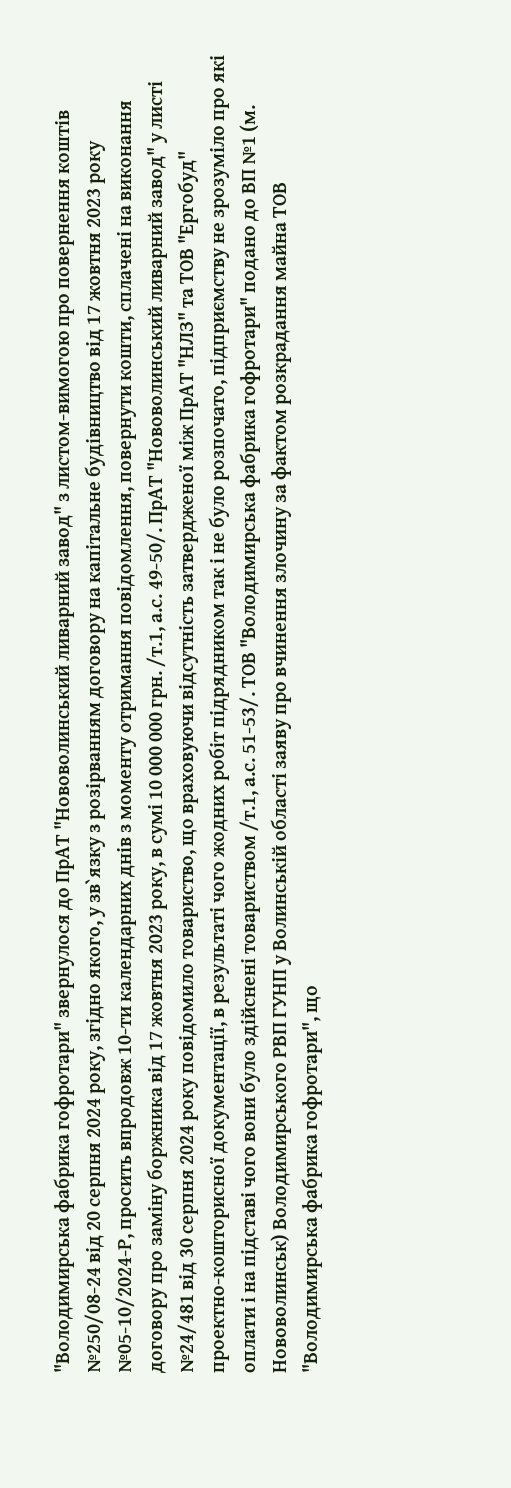"Володимирська фабрика гофротари" звернулося до ПрАТ "Нововолинський ливарний завод" з листом-вимогою про повернення коштів №250/08-24 від 20 серпня 2024 року, згідно якого, у зв`язку з розірванням договору на капітальне будівництво від 17 жовтня 2023 року №05-10/2024-Р, просить впродовж 10-ти календарних днів з моменту отримання повідомлення, повернути кошти, сплачені на виконання договору про заміну боржника від 17 жовтня 2023 року, в сумі 10 000 000 грн. /т.1, а.с. 49-50/. ПрАТ "Нововолинський ливарний завод" у листі №24/481 від 30 серпня 2024 року повідомило товариство, що враховуючи відсутність затвердженої між ПрАТ "НЛЗ" та ТОВ "Ергобуд" проектно-кошторисної документації, в результаті чого жодних робіт підрядником так і не було розпочато, підприємству не зрозуміло про які оплати і на підставі чого вони було здійснені товариством /т.1, а.с. 51-53/. ТОВ "Володимирська фабрика гофротари" подано до ВП №1 (м. Нововолинськ) Володимирського РВП ГУНП у Волинській області заяву про вчинення злочину за фактом розкрадання майна ТОВ "Володимирська фабрика гофротари", що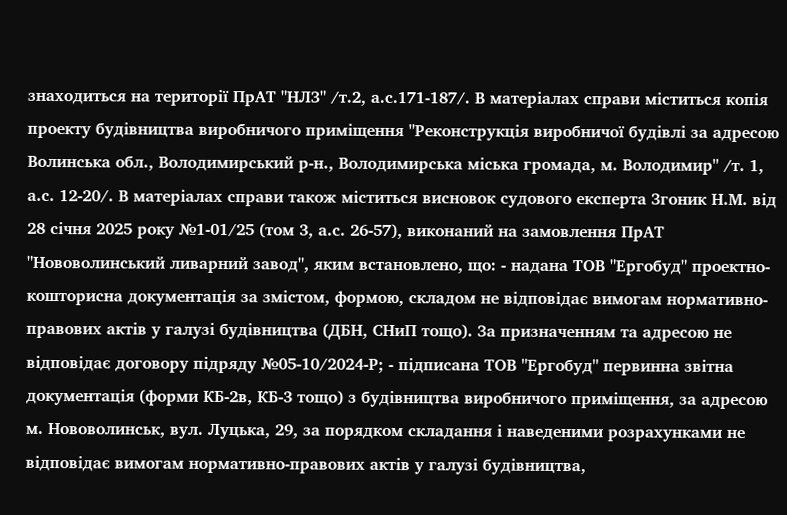знаходиться на території ПрАТ "НЛЗ" /т.2, а.с.171-187/. В матеріалах справи міститься копія проекту будівництва виробничого приміщення "Реконструкція виробничої будівлі за адресою Волинська обл., Володимирський р-н., Володимирська міська громада, м. Володимир" /т. 1, а.с. 12-20/. В матеріалах справи також міститься висновок судового експерта Згоник Н.М. від 28 січня 2025 року №1-01/25 (том 3, а.с. 26-57), виконаний на замовлення ПрАТ "Нововолинський ливарний завод", яким встановлено, що: - надана ТОВ "Ергобуд" проектно-кошторисна документація за змістом, формою, складом не відповідає вимогам нормативно-правових актів у галузі будівництва (ДБН, СНиП тощо). За призначенням та адресою не відповідає договору підряду №05-10/2024-Р; - підписана ТОВ "Ергобуд" первинна звітна документація (форми КБ-2в, КБ-3 тощо) з будівництва виробничого приміщення, за адресою м. Нововолинськ, вул. Луцька, 29, за порядком складання і наведеними розрахунками не відповідає вимогам нормативно-правових актів у галузі будівництва,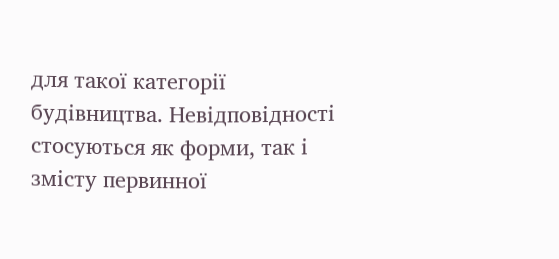для такої категорії будівництва. Невідповідності стосуються як форми, так і змісту первинної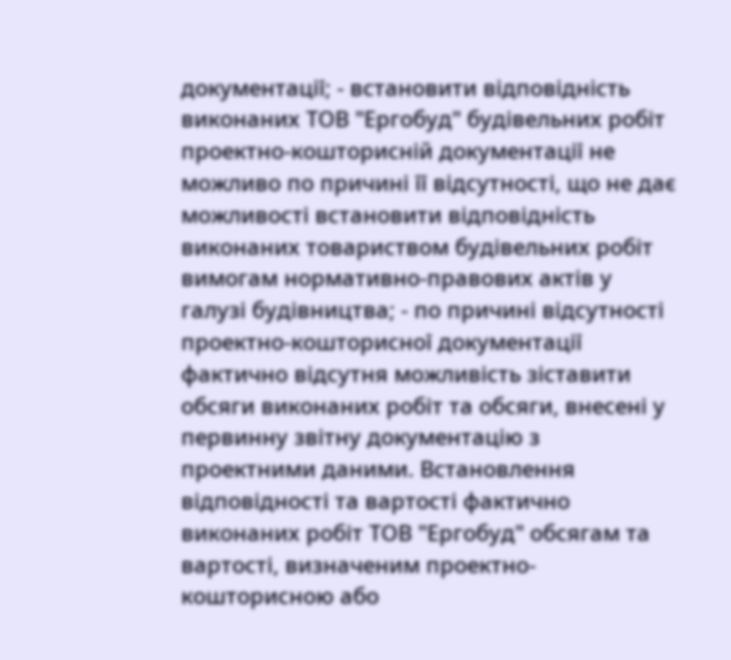документації; - встановити відповідність виконаних ТОВ "Ергобуд" будівельних робіт проектно-кошторисній документації не можливо по причині її відсутності, що не дає можливості встановити відповідність виконаних товариством будівельних робіт вимогам нормативно-правових актів у галузі будівництва; - по причині відсутності проектно-кошторисної документації фактично відсутня можливість зіставити обсяги виконаних робіт та обсяги, внесені у первинну звітну документацію з проектними даними. Встановлення відповідності та вартості фактично виконаних робіт ТОВ "Ергобуд" обсягам та вартості, визначеним проектно-кошторисною або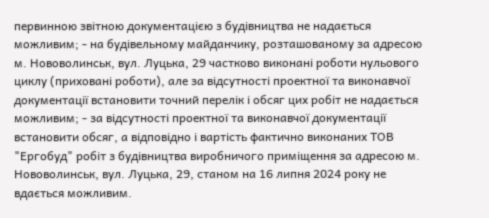первинною звітною документацією з будівництва не надається можливим; - на будівельному майданчику, розташованому за адресою м. Нововолинськ, вул. Луцька, 29 частково виконані роботи нульового циклу (приховані роботи), але за відсутності проектної та виконавчої документації встановити точний перелік і обсяг цих робіт не надається можливим; - за відсутності проектної та виконавчої документації встановити обсяг, а відповідно і вартість фактично виконаних ТОВ "Ергобуд" робіт з будівництва виробничого приміщення за адресою м. Нововолинськ, вул. Луцька, 29, станом на 16 липня 2024 року не вдається можливим.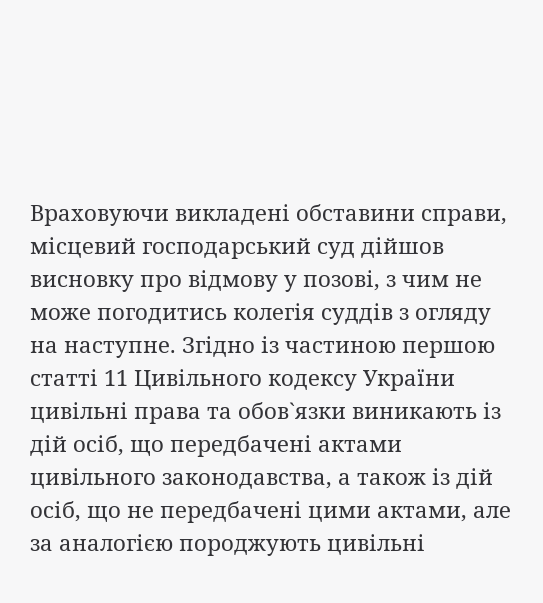Враховуючи викладені обставини справи, місцевий господарський суд дійшов висновку про відмову у позові, з чим не може погодитись колегія суддів з огляду на наступне. Згідно із частиною першою статті 11 Цивільного кодексу України цивільні права та обов`язки виникають із дій осіб, що передбачені актами цивільного законодавства, а також із дій осіб, що не передбачені цими актами, але за аналогією породжують цивільні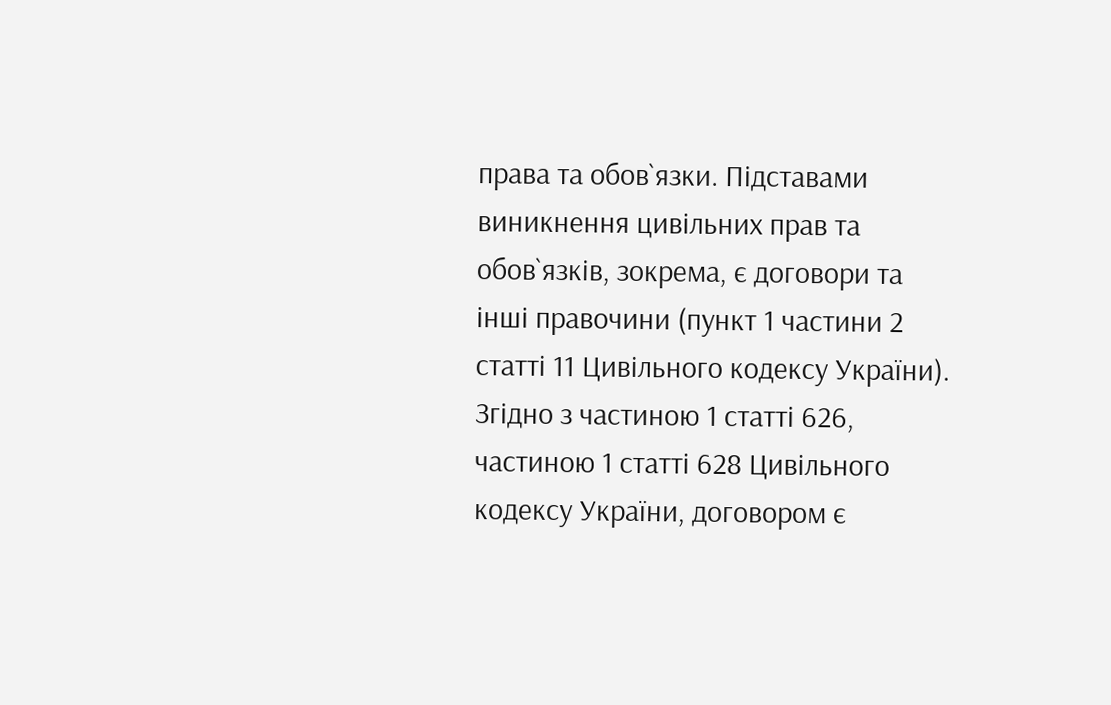права та обов`язки. Підставами виникнення цивільних прав та обов`язків, зокрема, є договори та інші правочини (пункт 1 частини 2 статті 11 Цивільного кодексу України). Згідно з частиною 1 статті 626, частиною 1 статті 628 Цивільного кодексу України, договором є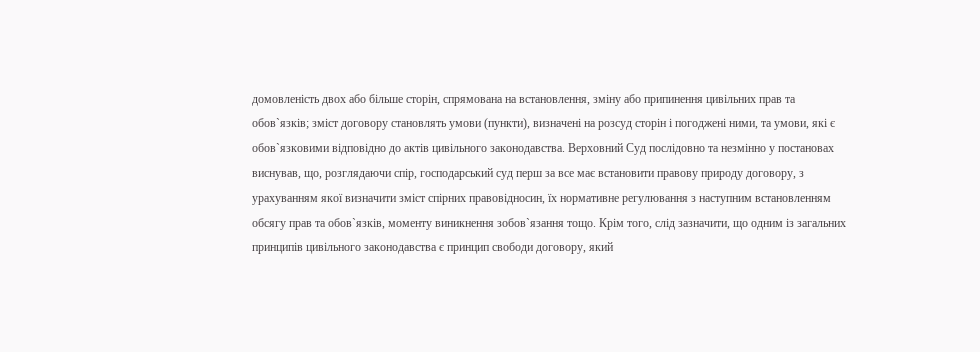домовленість двох або більше сторін, спрямована на встановлення, зміну або припинення цивільних прав та обов`язків; зміст договору становлять умови (пункти), визначені на розсуд сторін і погоджені ними, та умови, які є обов`язковими відповідно до актів цивільного законодавства. Верховний Суд послідовно та незмінно у постановах виснував, що, розглядаючи спір, господарський суд перш за все має встановити правову природу договору, з урахуванням якої визначити зміст спірних правовідносин, їх нормативне регулювання з наступним встановленням обсягу прав та обов`язків, моменту виникнення зобов`язання тощо. Крім того, слід зазначити, що одним із загальних принципів цивільного законодавства є принцип свободи договору, який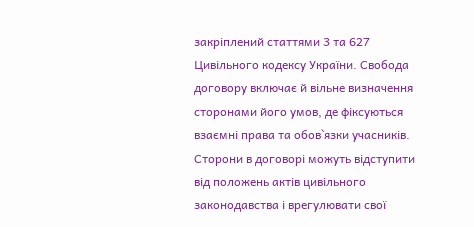закріплений статтями 3 та 627 Цивільного кодексу України. Свобода договору включає й вільне визначення сторонами його умов, де фіксуються взаємні права та обов`язки учасників. Сторони в договорі можуть відступити від положень актів цивільного законодавства і врегулювати свої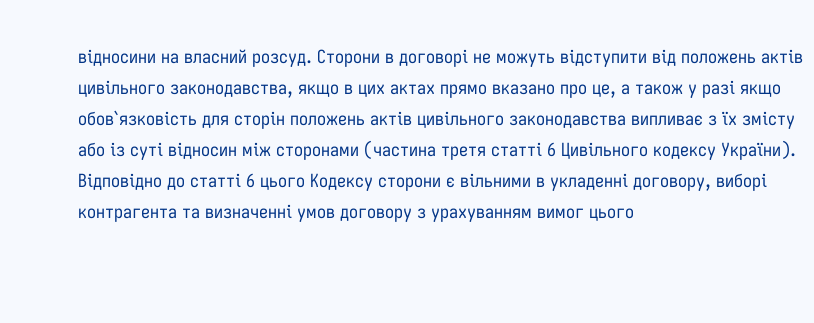відносини на власний розсуд. Сторони в договорі не можуть відступити від положень актів цивільного законодавства, якщо в цих актах прямо вказано про це, а також у разі якщо обов`язковість для сторін положень актів цивільного законодавства випливає з їх змісту або із суті відносин між сторонами (частина третя статті 6 Цивільного кодексу України). Відповідно до статті 6 цього Кодексу сторони є вільними в укладенні договору, виборі контрагента та визначенні умов договору з урахуванням вимог цього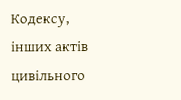Кодексу, інших актів цивільного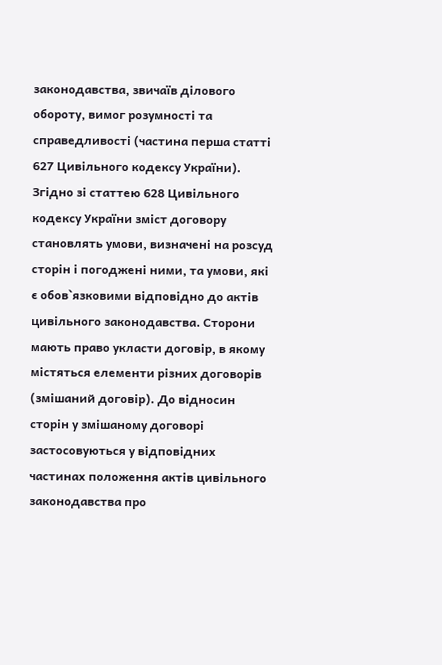законодавства, звичаїв ділового обороту, вимог розумності та справедливості (частина перша статті 627 Цивільного кодексу України). Згідно зі статтею 628 Цивільного кодексу України зміст договору становлять умови, визначені на розсуд сторін і погоджені ними, та умови, які є обов`язковими відповідно до актів цивільного законодавства. Сторони мають право укласти договір, в якому містяться елементи різних договорів (змішаний договір). До відносин сторін у змішаному договорі застосовуються у відповідних частинах положення актів цивільного законодавства про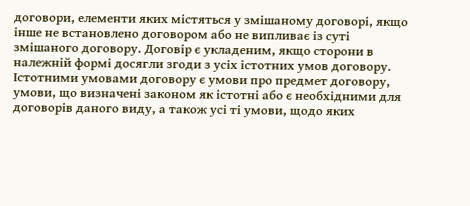договори, елементи яких містяться у змішаному договорі, якщо інше не встановлено договором або не випливає із суті змішаного договору. Договір є укладеним, якщо сторони в належній формі досягли згоди з усіх істотних умов договору. Істотними умовами договору є умови про предмет договору, умови, що визначені законом як істотні або є необхідними для договорів даного виду, а також усі ті умови, щодо яких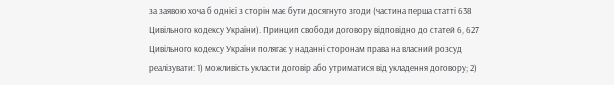за заявою хоча б однієї з сторін має бути досягнуто згоди (частина перша статті 638 Цивільного кодексу України). Принцип свободи договору відповідно до статей 6, 627 Цивільного кодексу України полягає у наданні сторонам права на власний розсуд реалізувати: 1) можливість укласти договір або утриматися від укладення договору; 2)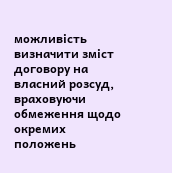можливість визначити зміст договору на власний розсуд, враховуючи обмеження щодо окремих положень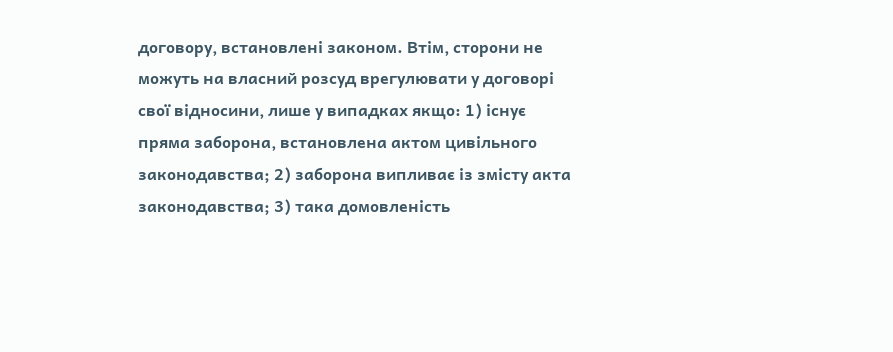договору, встановлені законом. Втім, сторони не можуть на власний розсуд врегулювати у договорі свої відносини, лише у випадках якщо: 1) існує пряма заборона, встановлена актом цивільного законодавства; 2) заборона випливає із змісту акта законодавства; 3) така домовленість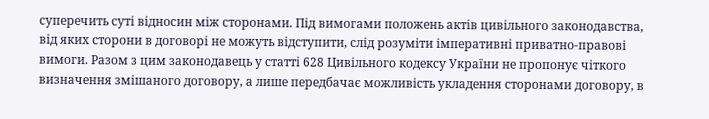суперечить суті відносин між сторонами. Під вимогами положень актів цивільного законодавства, від яких сторони в договорі не можуть відступити, слід розуміти імперативні приватно-правові вимоги. Разом з цим законодавець у статті 628 Цивільного кодексу України не пропонує чіткого визначення змішаного договору, а лише передбачає можливість укладення сторонами договору, в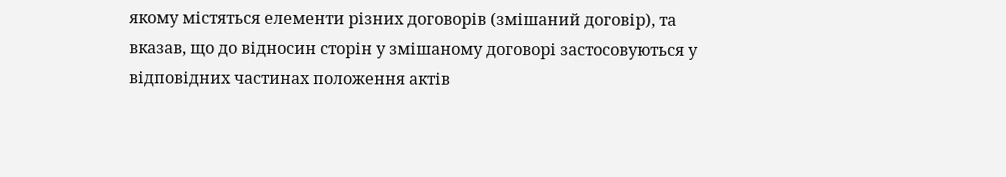якому містяться елементи різних договорів (змішаний договір), та вказав, що до відносин сторін у змішаному договорі застосовуються у відповідних частинах положення актів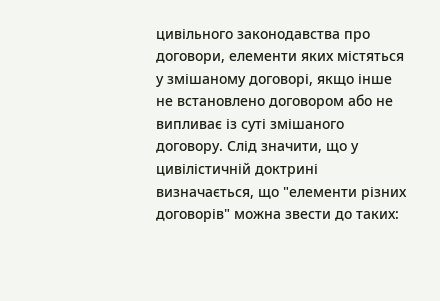цивільного законодавства про договори, елементи яких містяться у змішаному договорі, якщо інше не встановлено договором або не випливає із суті змішаного договору. Слід значити, що у цивілістичній доктрині визначається, що "елементи різних договорів" можна звести до таких: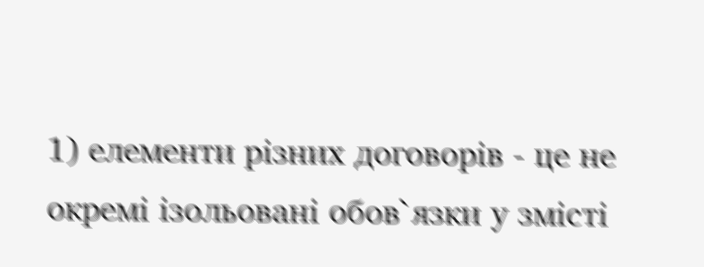1) елементи різних договорів - це не окремі ізольовані обов`язки у змісті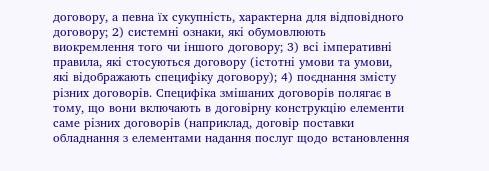договору, а певна їх сукупність, характерна для відповідного договору; 2) системні ознаки, які обумовлюють виокремлення того чи іншого договору; 3) всі імперативні правила, які стосуються договору (істотні умови та умови, які відображають специфіку договору); 4) поєднання змісту різних договорів. Специфіка змішаних договорів полягає в тому, що вони включають в договірну конструкцію елементи саме різних договорів (наприклад, договір поставки обладнання з елементами надання послуг щодо встановлення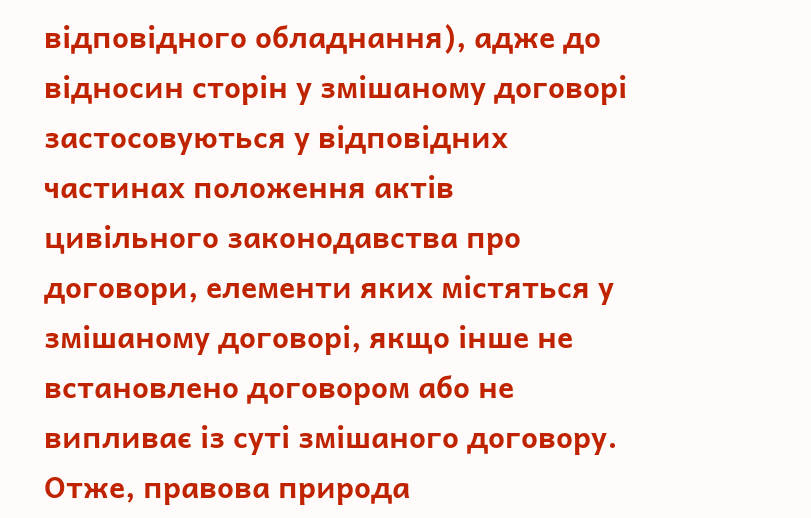відповідного обладнання), адже до відносин сторін у змішаному договорі застосовуються у відповідних частинах положення актів цивільного законодавства про договори, елементи яких містяться у змішаному договорі, якщо інше не встановлено договором або не випливає із суті змішаного договору. Отже, правова природа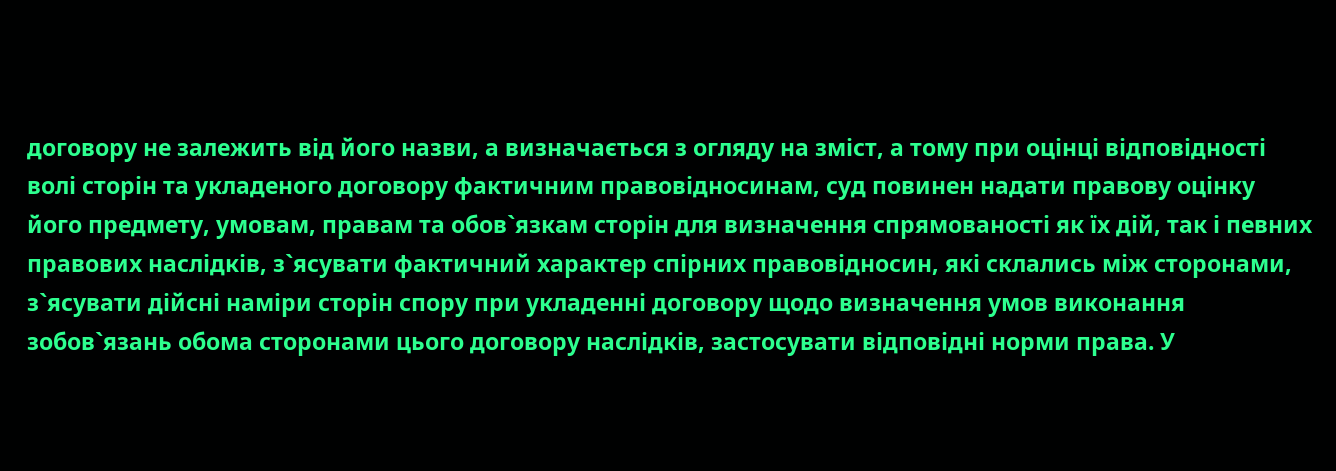договору не залежить від його назви, а визначається з огляду на зміст, а тому при оцінці відповідності волі сторін та укладеного договору фактичним правовідносинам, суд повинен надати правову оцінку його предмету, умовам, правам та обов`язкам сторін для визначення спрямованості як їх дій, так і певних правових наслідків, з`ясувати фактичний характер спірних правовідносин, які склались між сторонами, з`ясувати дійсні наміри сторін спору при укладенні договору щодо визначення умов виконання зобов`язань обома сторонами цього договору наслідків, застосувати відповідні норми права. У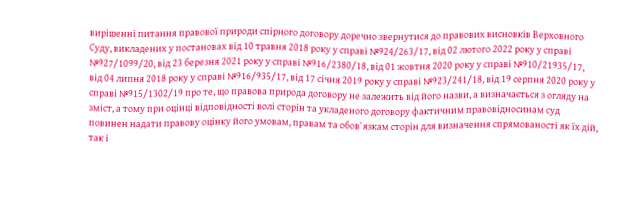вирішенні питання правової природи спірного договору доречно звернутися до правових висновків Верховного Суду, викладених у постановах від 10 травня 2018 року у справі №924/263/17, від 02 лютого 2022 року у справі №927/1099/20, від 23 березня 2021 року у справі №916/2380/18, від 01 жовтня 2020 року у справі №910/21935/17, від 04 липня 2018 року у справі №916/935/17, від 17 січня 2019 року у справі №923/241/18, від 19 серпня 2020 року у справі №915/1302/19 про те, що правова природа договору не залежить від його назви, а визначається з огляду на зміст, а тому при оцінці відповідності волі сторін та укладеного договору фактичним правовідносинам суд повинен надати правову оцінку його умовам, правам та обов`язкам сторін для визначення спрямованості як їх дій, так і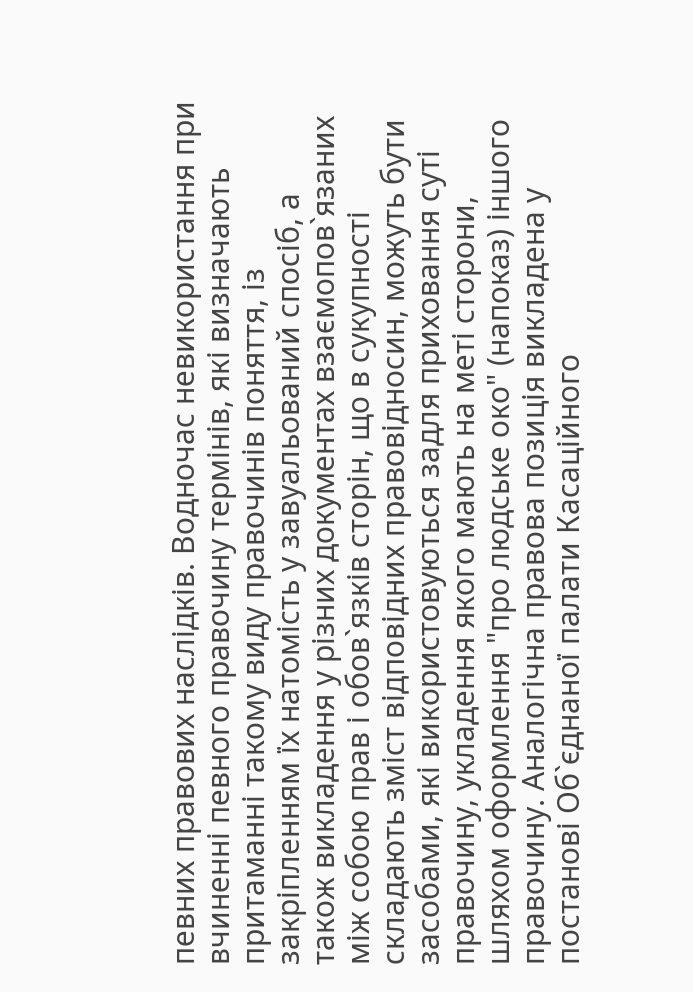певних правових наслідків. Водночас невикористання при вчиненні певного правочину термінів, які визначають притаманні такому виду правочинів поняття, із закріпленням їх натомість у завуальований спосіб, а також викладення у різних документах взаємопов`язаних між собою прав і обов`язків сторін, що в сукупності складають зміст відповідних правовідносин, можуть бути засобами, які використовуються задля приховання суті правочину, укладення якого мають на меті сторони, шляхом оформлення "про людське око" (напоказ) іншого правочину. Аналогічна правова позиція викладена у постанові Об`єднаної палати Касаційного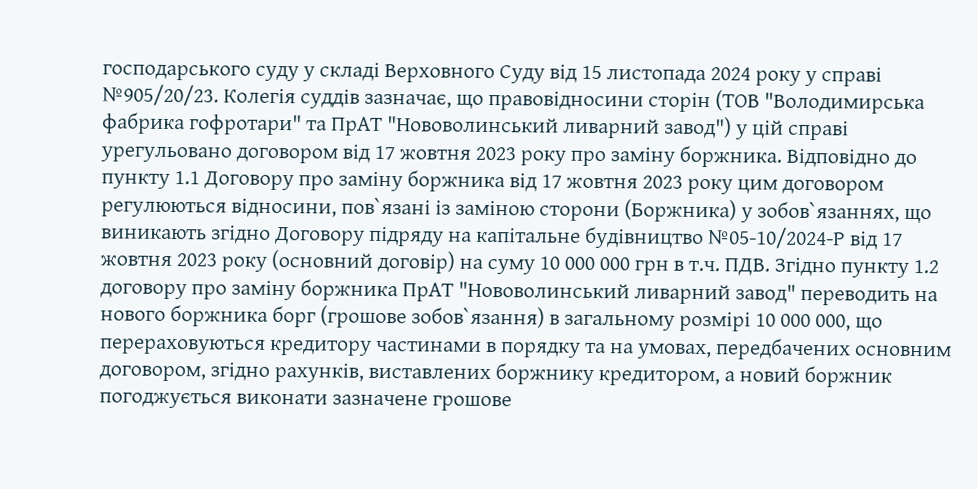господарського суду у складі Верховного Суду від 15 листопада 2024 року у справі №905/20/23. Колегія суддів зазначає, що правовідносини сторін (ТОВ "Володимирська фабрика гофротари" та ПрАТ "Нововолинський ливарний завод") у цій справі урегульовано договором від 17 жовтня 2023 року про заміну боржника. Відповідно до пункту 1.1 Договору про заміну боржника від 17 жовтня 2023 року цим договором регулюються відносини, пов`язані із заміною сторони (Боржника) у зобов`язаннях, що виникають згідно Договору підряду на капітальне будівництво №05-10/2024-Р від 17 жовтня 2023 року (основний договір) на суму 10 000 000 грн в т.ч. ПДВ. Згідно пункту 1.2 договору про заміну боржника ПрАТ "Нововолинський ливарний завод" переводить на нового боржника борг (грошове зобов`язання) в загальному розмірі 10 000 000, що перераховуються кредитору частинами в порядку та на умовах, передбачених основним договором, згідно рахунків, виставлених боржнику кредитором, а новий боржник погоджується виконати зазначене грошове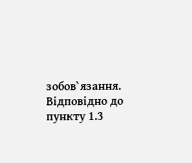зобов`язання. Відповідно до пункту 1.3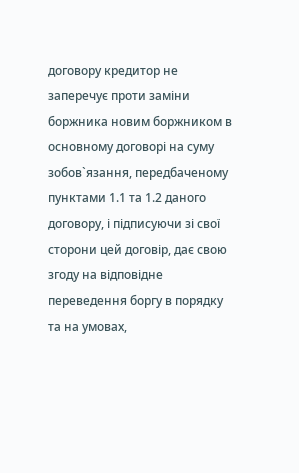договору кредитор не заперечує проти заміни боржника новим боржником в основному договорі на суму зобов`язання, передбаченому пунктами 1.1 та 1.2 даного договору, і підписуючи зі свої сторони цей договір, дає свою згоду на відповідне переведення боргу в порядку та на умовах,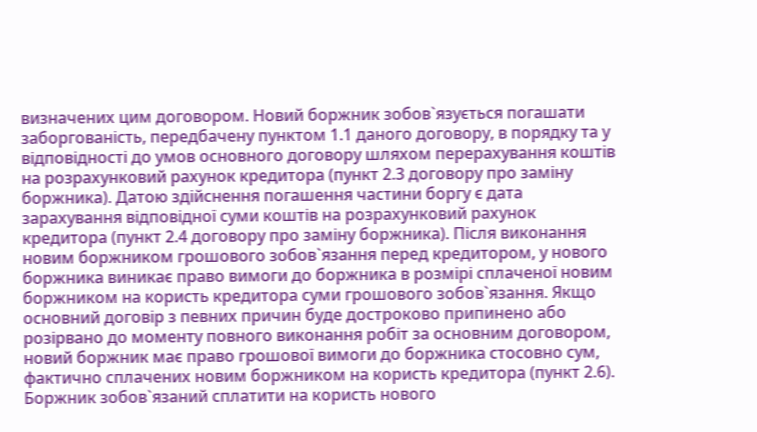визначених цим договором. Новий боржник зобов`язується погашати заборгованість, передбачену пунктом 1.1 даного договору, в порядку та у відповідності до умов основного договору шляхом перерахування коштів на розрахунковий рахунок кредитора (пункт 2.3 договору про заміну боржника). Датою здійснення погашення частини боргу є дата зарахування відповідної суми коштів на розрахунковий рахунок кредитора (пункт 2.4 договору про заміну боржника). Після виконання новим боржником грошового зобов`язання перед кредитором, у нового боржника виникає право вимоги до боржника в розмірі сплаченої новим боржником на користь кредитора суми грошового зобов`язання. Якщо основний договір з певних причин буде достроково припинено або розірвано до моменту повного виконання робіт за основним договором, новий боржник має право грошової вимоги до боржника стосовно сум, фактично сплачених новим боржником на користь кредитора (пункт 2.6). Боржник зобов`язаний сплатити на користь нового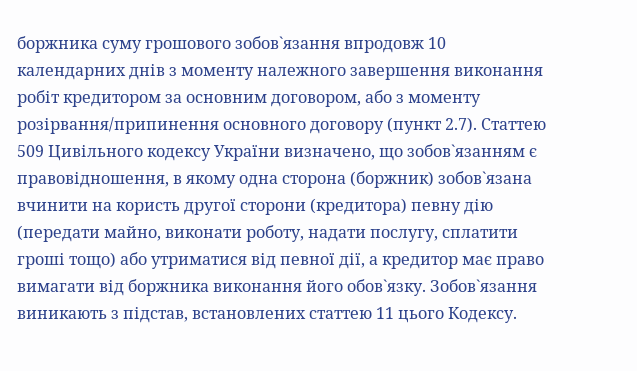боржника суму грошового зобов`язання впродовж 10 календарних днів з моменту належного завершення виконання робіт кредитором за основним договором, або з моменту розірвання/припинення основного договору (пункт 2.7). Статтею 509 Цивільного кодексу України визначено, що зобов`язанням є правовідношення, в якому одна сторона (боржник) зобов`язана вчинити на користь другої сторони (кредитора) певну дію (передати майно, виконати роботу, надати послугу, сплатити гроші тощо) або утриматися від певної дії, а кредитор має право вимагати від боржника виконання його обов`язку. Зобов`язання виникають з підстав, встановлених статтею 11 цього Кодексу.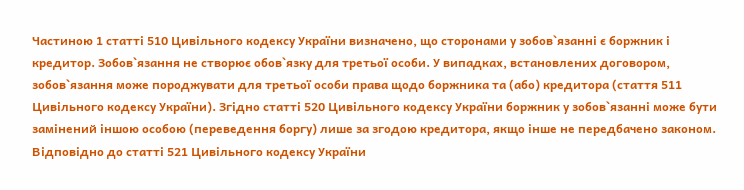Частиною 1 статті 510 Цивільного кодексу України визначено, що сторонами у зобов`язанні є боржник і кредитор. Зобов`язання не створює обов`язку для третьої особи. У випадках, встановлених договором, зобов`язання може породжувати для третьої особи права щодо боржника та (або) кредитора (стаття 511 Цивільного кодексу України). Згідно статті 520 Цивільного кодексу України боржник у зобов`язанні може бути замінений іншою особою (переведення боргу) лише за згодою кредитора, якщо інше не передбачено законом. Відповідно до статті 521 Цивільного кодексу України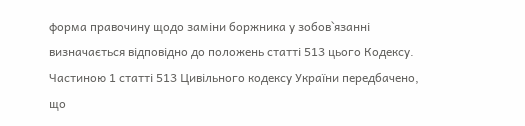форма правочину щодо заміни боржника у зобов`язанні визначається відповідно до положень статті 513 цього Кодексу. Частиною 1 статті 513 Цивільного кодексу України передбачено, що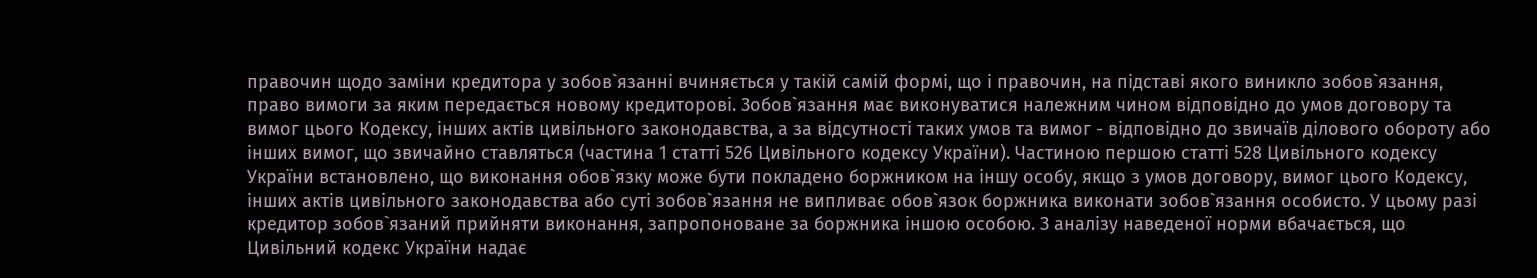правочин щодо заміни кредитора у зобов`язанні вчиняється у такій самій формі, що і правочин, на підставі якого виникло зобов`язання, право вимоги за яким передається новому кредиторові. Зобов`язання має виконуватися належним чином відповідно до умов договору та вимог цього Кодексу, інших актів цивільного законодавства, а за відсутності таких умов та вимог - відповідно до звичаїв ділового обороту або інших вимог, що звичайно ставляться (частина 1 статті 526 Цивільного кодексу України). Частиною першою статті 528 Цивільного кодексу України встановлено, що виконання обов`язку може бути покладено боржником на іншу особу, якщо з умов договору, вимог цього Кодексу, інших актів цивільного законодавства або суті зобов`язання не випливає обов`язок боржника виконати зобов`язання особисто. У цьому разі кредитор зобов`язаний прийняти виконання, запропоноване за боржника іншою особою. З аналізу наведеної норми вбачається, що Цивільний кодекс України надає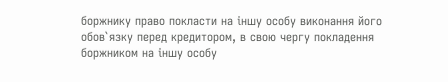боржнику право покласти на іншу особу виконання його обов`язку перед кредитором, в свою чергу покладення боржником на іншу особу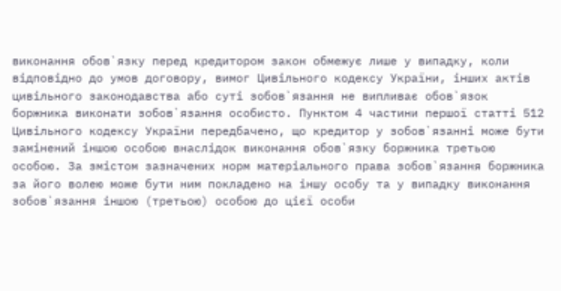виконання обов`язку перед кредитором закон обмежує лише у випадку, коли відповідно до умов договору, вимог Цивільного кодексу України, інших актів цивільного законодавства або суті зобов`язання не випливає обов`язок боржника виконати зобов`язання особисто. Пунктом 4 частини першої статті 512 Цивільного кодексу України передбачено, що кредитор у зобов`язанні може бути замінений іншою особою внаслідок виконання обов`язку боржника третьою особою. За змістом зазначених норм матеріального права зобов`язання боржника за його волею може бути ним покладено на іншу особу та у випадку виконання зобов`язання іншою (третьою) особою до цієї особи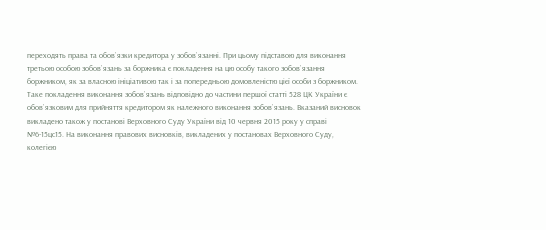переходять права та обов`язки кредитора у зобов`язанні. При цьому підставою для виконання третьою особою зобов`язань за боржника є покладення на цю особу такого зобов`язання боржником, як за власною ініціативою так і за попередньою домовленістю цієї особи з боржником. Таке покладення виконання зобов`язань відповідно до частини першої статті 528 ЦК України є обов`язковим для прийняття кредитором як належного виконання зобов`язань. Вказаний висновок викладено також у постанові Верховного Суду України від 10 червня 2015 року у справі №6-15цс15. На виконання правових висновків, викладених у постановах Верховного Суду, колегією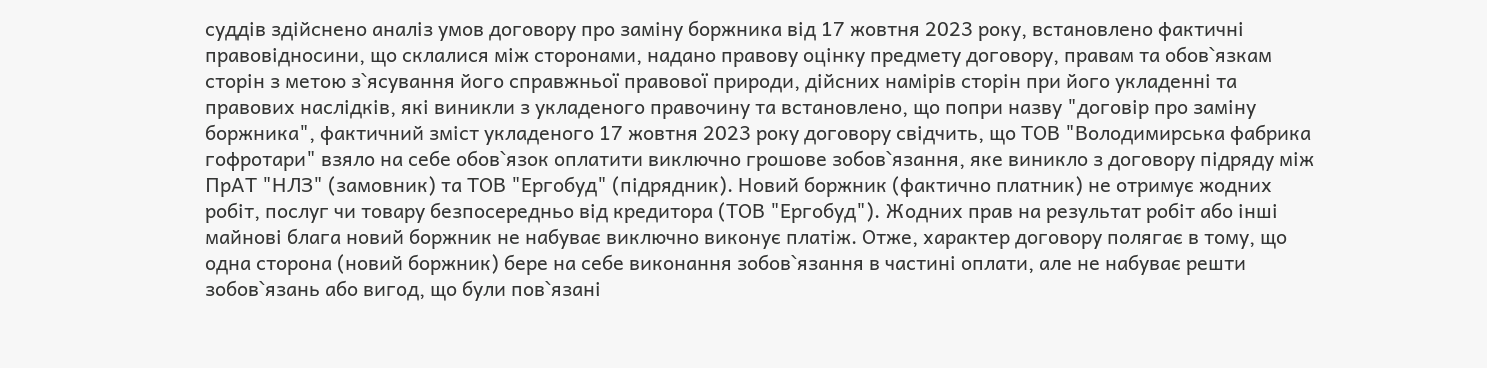суддів здійснено аналіз умов договору про заміну боржника від 17 жовтня 2023 року, встановлено фактичні правовідносини, що склалися між сторонами, надано правову оцінку предмету договору, правам та обов`язкам сторін з метою з`ясування його справжньої правової природи, дійсних намірів сторін при його укладенні та правових наслідків, які виникли з укладеного правочину та встановлено, що попри назву "договір про заміну боржника", фактичний зміст укладеного 17 жовтня 2023 року договору свідчить, що ТОВ "Володимирська фабрика гофротари" взяло на себе обов`язок оплатити виключно грошове зобов`язання, яке виникло з договору підряду між ПрАТ "НЛЗ" (замовник) та ТОВ "Ергобуд" (підрядник). Новий боржник (фактично платник) не отримує жодних робіт, послуг чи товару безпосередньо від кредитора (ТОВ "Ергобуд"). Жодних прав на результат робіт або інші майнові блага новий боржник не набуває виключно виконує платіж. Отже, характер договору полягає в тому, що одна сторона (новий боржник) бере на себе виконання зобов`язання в частині оплати, але не набуває решти зобов`язань або вигод, що були пов`язані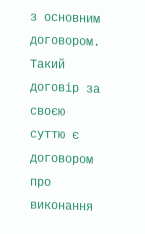з основним договором. Такий договір за своєю суттю є договором про виконання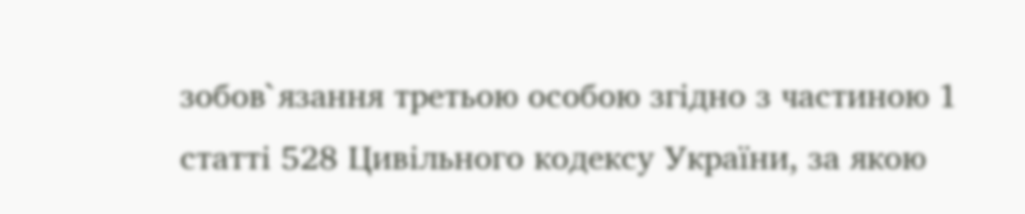зобов`язання третьою особою згідно з частиною 1 статті 528 Цивільного кодексу України, за якою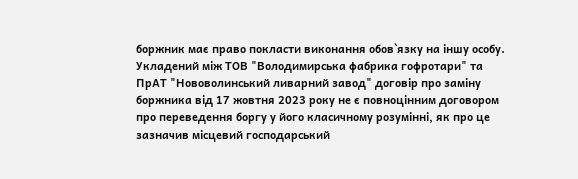боржник має право покласти виконання обов`язку на іншу особу. Укладений між ТОВ "Володимирська фабрика гофротари" та ПрАТ "Нововолинський ливарний завод" договір про заміну боржника від 17 жовтня 2023 року не є повноцінним договором про переведення боргу у його класичному розумінні, як про це зазначив місцевий господарський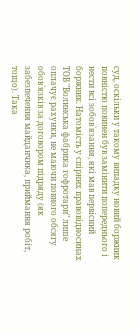суд, оскільки у такому випадку новий боржник повністю повинен був замінити попереднього і нести всі зобов`язання, які мав первісний боржник. Натомість у спірних правовідносинах ТОВ "Волинська фабрика гофротари" лише оплачує рахунки, не маючи повного обсягу обов`язків за договором підряду (як забезпечення майданчика, приймання робіт, тощо). Така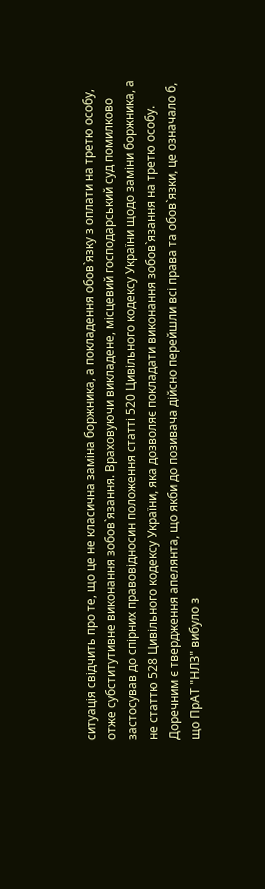ситуація свідчить про те, що це не класична заміна боржника, а покладення обов`язку з оплати на третю особу, отже субститутивне виконання зобов`язання. Враховуючи викладене, місцевий господарський суд помилково застосував до спірних правовідносин положення статті 520 Цивільного кодексу України щодо заміни боржника, а не статтю 528 Цивільного кодексу України, яка дозволяє покладати виконання зобов`язання на третю особу. Доречним є твердження апелянта, що якби до позивача дійсно перейшли всі права та обов`язки, це означало б, що ПрАТ "НЛЗ" вибуло з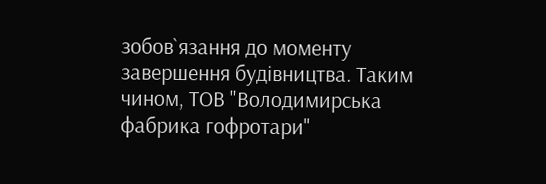зобов`язання до моменту завершення будівництва. Таким чином, ТОВ "Володимирська фабрика гофротари"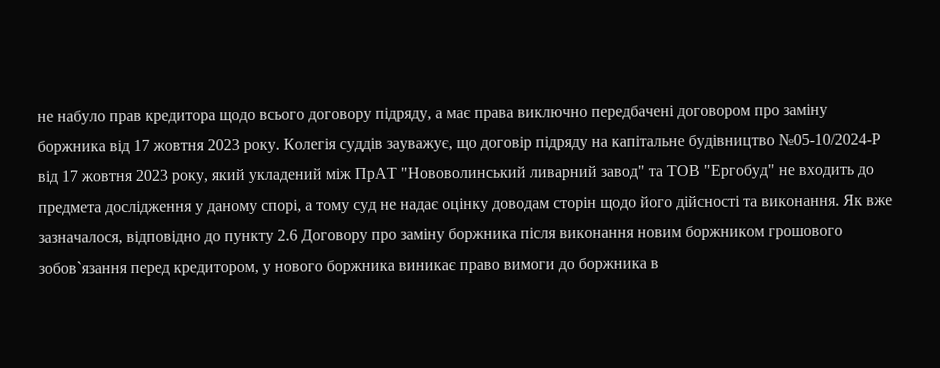не набуло прав кредитора щодо всього договору підряду, а має права виключно передбачені договором про заміну боржника від 17 жовтня 2023 року. Колегія суддів зауважує, що договір підряду на капітальне будівництво №05-10/2024-Р від 17 жовтня 2023 року, який укладений між ПрАТ "Нововолинський ливарний завод" та ТОВ "Ергобуд" не входить до предмета дослідження у даному спорі, а тому суд не надає оцінку доводам сторін щодо його дійсності та виконання. Як вже зазначалося, відповідно до пункту 2.6 Договору про заміну боржника після виконання новим боржником грошового зобов`язання перед кредитором, у нового боржника виникає право вимоги до боржника в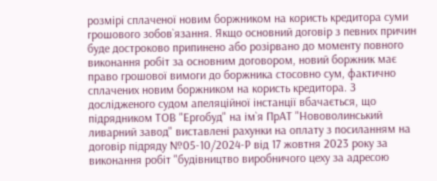розмірі сплаченої новим боржником на користь кредитора суми грошового зобов`язання. Якщо основний договір з певних причин буде достроково припинено або розірвано до моменту повного виконання робіт за основним договором, новий боржник має право грошової вимоги до боржника стосовно сум, фактично сплачених новим боржником на користь кредитора. З дослідженого судом апеляційної інстанції вбачається, що підрядником ТОВ "Ергобуд" на ім`я ПрАТ "Нововолинський ливарний завод" виставлені рахунки на оплату з посиланням на договір підряду №05-10/2024-Р від 17 жовтня 2023 року за виконання робіт "будівництво виробничого цеху за адресою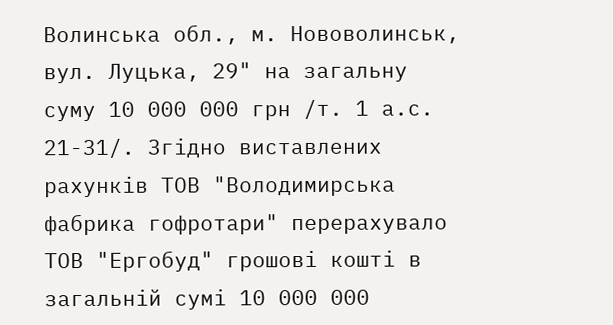Волинська обл., м. Нововолинськ, вул. Луцька, 29" на загальну суму 10 000 000 грн /т. 1 а.с. 21-31/. Згідно виставлених рахунків ТОВ "Володимирська фабрика гофротари" перерахувало ТОВ "Ергобуд" грошові кошті в загальній сумі 10 000 000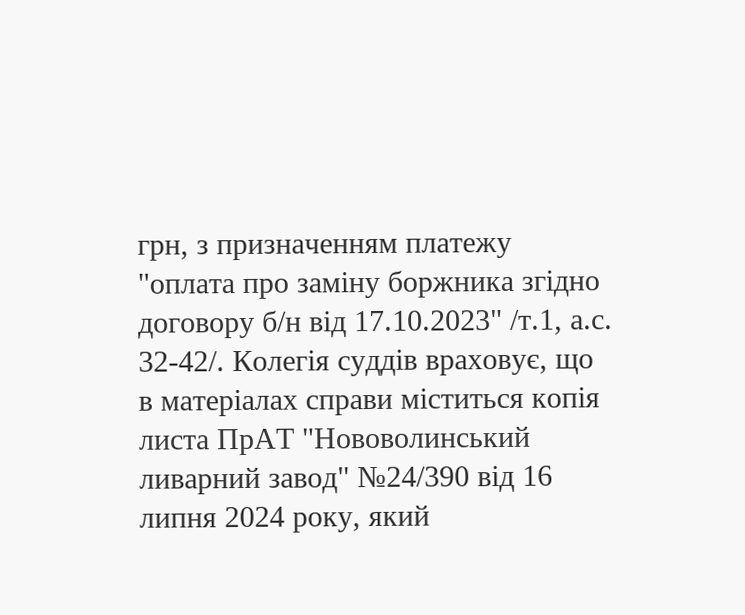грн, з призначенням платежу "оплата про заміну боржника згідно договору б/н від 17.10.2023" /т.1, а.с. 32-42/. Колегія суддів враховує, що в матеріалах справи міститься копія листа ПрАТ "Нововолинський ливарний завод" №24/390 від 16 липня 2024 року, який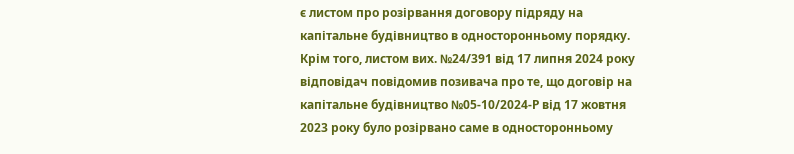є листом про розірвання договору підряду на капітальне будівництво в односторонньому порядку. Крім того, листом вих. №24/391 від 17 липня 2024 року відповідач повідомив позивача про те, що договір на капітальне будівництво №05-10/2024-Р від 17 жовтня 2023 року було розірвано саме в односторонньому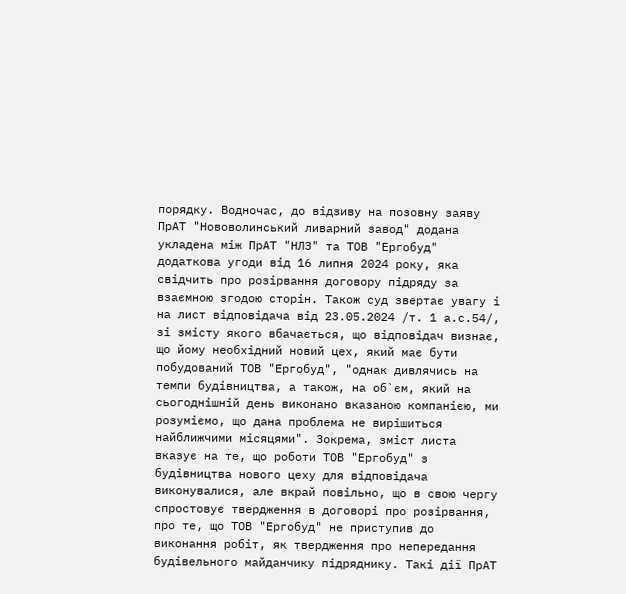порядку. Водночас, до відзиву на позовну заяву ПрАТ "Нововолинський ливарний завод" додана укладена між ПрАТ "НЛЗ" та ТОВ "Ергобуд" додаткова угоди від 16 липня 2024 року, яка свідчить про розірвання договору підряду за взаємною згодою сторін. Також суд звертає увагу і на лист відповідача від 23.05.2024 /т. 1 а.с.54/, зі змісту якого вбачається, що відповідач визнає, що йому необхідний новий цех, який має бути побудований ТОВ "Ергобуд", "однак дивлячись на темпи будівництва, а також, на об`єм, який на сьогоднішній день виконано вказаною компанією, ми розуміємо, що дана проблема не вирішиться найближчими місяцями". Зокрема, зміст листа вказує на те, що роботи ТОВ "Ергобуд" з будівництва нового цеху для відповідача виконувалися, але вкрай повільно, що в свою чергу спростовує твердження в договорі про розірвання, про те, що ТОВ "Ергобуд" не приступив до виконання робіт, як твердження про непередання будівельного майданчику підряднику. Такі дії ПрАТ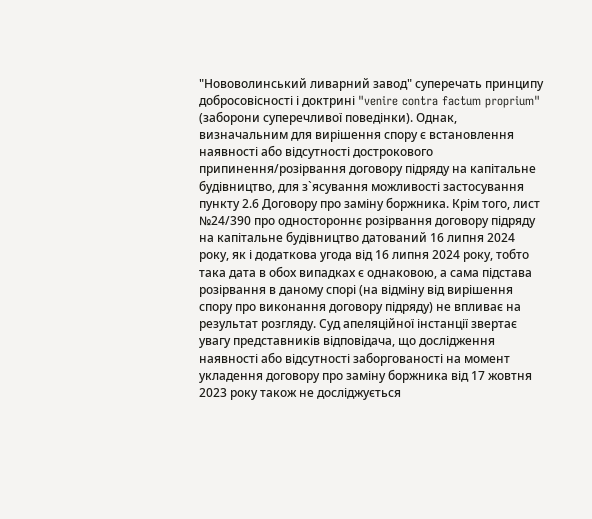"Нововолинський ливарний завод" суперечать принципу добросовісності і доктрині "venire contra factum proprium" (заборони суперечливої поведінки). Однак, визначальним для вирішення спору є встановлення наявності або відсутності дострокового припинення/розірвання договору підряду на капітальне будівництво, для з`ясування можливості застосування пункту 2.6 Договору про заміну боржника. Крім того, лист №24/390 про одностороннє розірвання договору підряду на капітальне будівництво датований 16 липня 2024 року, як і додаткова угода від 16 липня 2024 року, тобто така дата в обох випадках є однаковою, а сама підстава розірвання в даному спорі (на відміну від вирішення спору про виконання договору підряду) не впливає на результат розгляду. Суд апеляційної інстанції звертає увагу представників відповідача, що дослідження наявності або відсутності заборгованості на момент укладення договору про заміну боржника від 17 жовтня 2023 року також не досліджується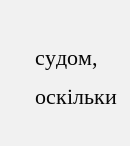судом, оскільки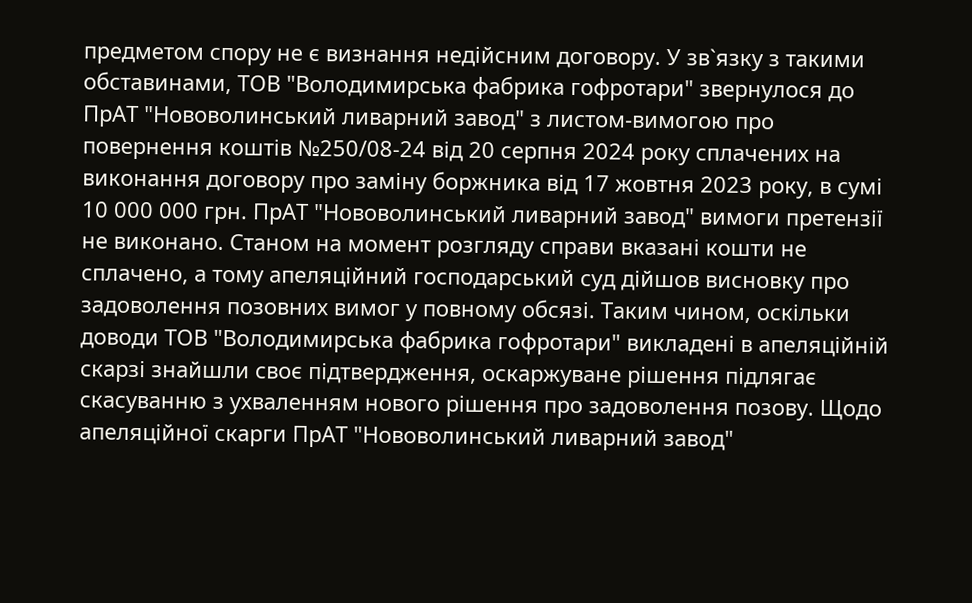предметом спору не є визнання недійсним договору. У зв`язку з такими обставинами, ТОВ "Володимирська фабрика гофротари" звернулося до ПрАТ "Нововолинський ливарний завод" з листом-вимогою про повернення коштів №250/08-24 від 20 серпня 2024 року сплачених на виконання договору про заміну боржника від 17 жовтня 2023 року, в сумі 10 000 000 грн. ПрАТ "Нововолинський ливарний завод" вимоги претензії не виконано. Станом на момент розгляду справи вказані кошти не сплачено, а тому апеляційний господарський суд дійшов висновку про задоволення позовних вимог у повному обсязі. Таким чином, оскільки доводи ТОВ "Володимирська фабрика гофротари" викладені в апеляційній скарзі знайшли своє підтвердження, оскаржуване рішення підлягає скасуванню з ухваленням нового рішення про задоволення позову. Щодо апеляційної скарги ПрАТ "Нововолинський ливарний завод"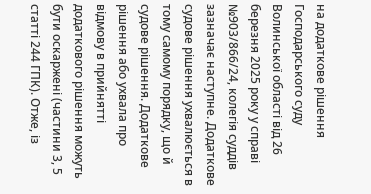на додаткове рішення Господарського суду Волинської області від 26 березня 2025 року у справі №903/866/24, колегія суддів зазначає наступне. Додаткове судове рішення ухвалюється в тому самому порядку, що й судове рішення. Додаткове рішення або ухвала про відмову в прийнятті додаткового рішення можуть бути оскаржені (частини 3, 5 статті 244 ГПК). Отже, із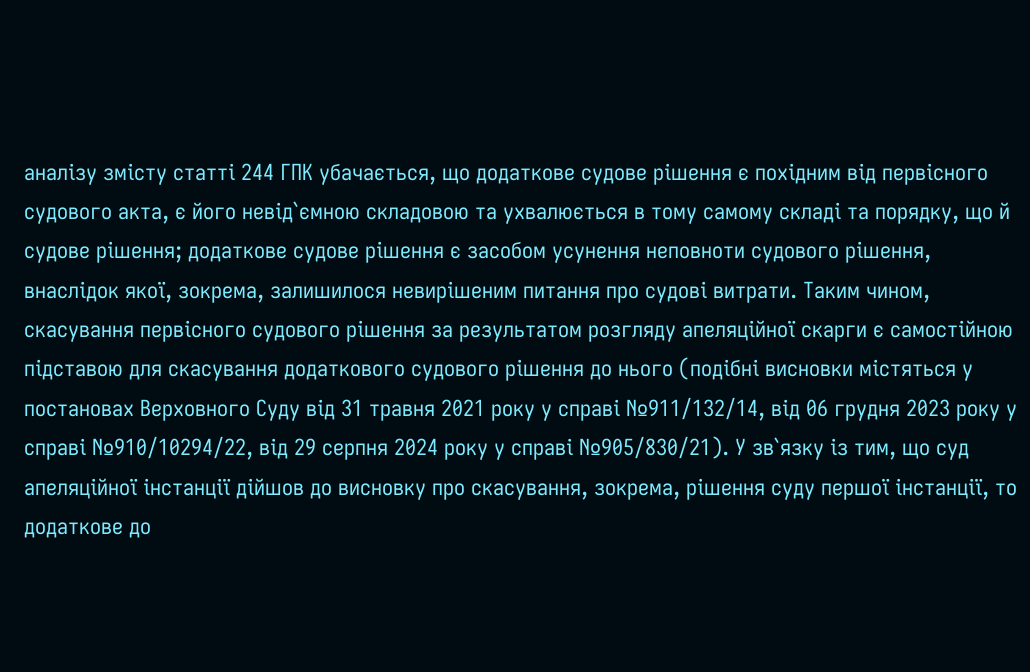аналізу змісту статті 244 ГПК убачається, що додаткове судове рішення є похідним від первісного судового акта, є його невід`ємною складовою та ухвалюється в тому самому складі та порядку, що й судове рішення; додаткове судове рішення є засобом усунення неповноти судового рішення, внаслідок якої, зокрема, залишилося невирішеним питання про судові витрати. Таким чином, скасування первісного судового рішення за результатом розгляду апеляційної скарги є самостійною підставою для скасування додаткового судового рішення до нього (подібні висновки містяться у постановах Верховного Суду від 31 травня 2021 року у справі №911/132/14, від 06 грудня 2023 року у справі №910/10294/22, від 29 серпня 2024 року у справі №905/830/21). У зв`язку із тим, що суд апеляційної інстанції дійшов до висновку про скасування, зокрема, рішення суду першої інстанції, то додаткове до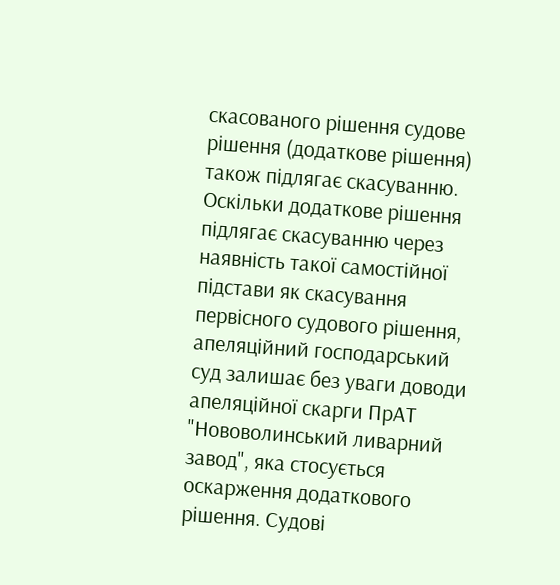скасованого рішення судове рішення (додаткове рішення) також підлягає скасуванню. Оскільки додаткове рішення підлягає скасуванню через наявність такої самостійної підстави як скасування первісного судового рішення, апеляційний господарський суд залишає без уваги доводи апеляційної скарги ПрАТ "Нововолинський ливарний завод", яка стосується оскарження додаткового рішення. Судові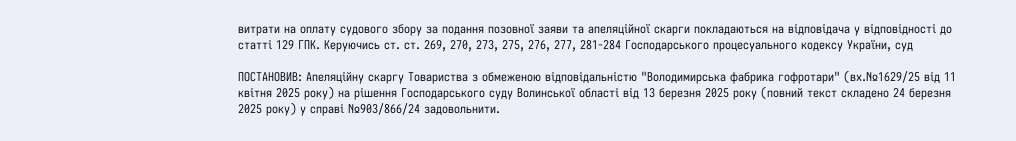витрати на оплату судового збору за подання позовної заяви та апеляційної скарги покладаються на відповідача у відповідності до статті 129 ГПК. Керуючись ст. ст. 269, 270, 273, 275, 276, 277, 281-284 Господарського процесуального кодексу України, суд

ПОСТАНОВИВ: Апеляційну скаргу Товариства з обмеженою відповідальністю "Володимирська фабрика гофротари" (вх.№1629/25 від 11 квітня 2025 року) на рішення Господарського суду Волинської області від 13 березня 2025 року (повний текст складено 24 березня 2025 року) у справі №903/866/24 задовольнити.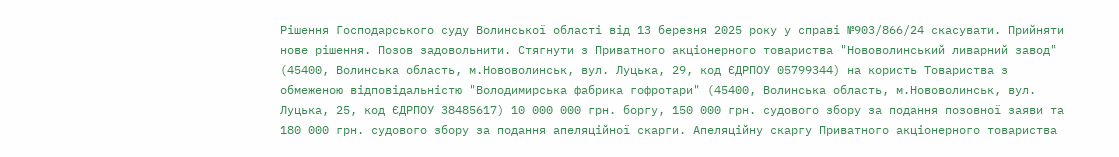Рішення Господарського суду Волинської області від 13 березня 2025 року у справі №903/866/24 скасувати. Прийняти нове рішення. Позов задовольнити. Стягнути з Приватного акціонерного товариства "Нововолинський ливарний завод" (45400, Волинська область, м.Нововолинськ, вул. Луцька, 29, код ЄДРПОУ 05799344) на користь Товариства з обмеженою відповідальністю "Володимирська фабрика гофротари" (45400, Волинська область, м.Нововолинськ, вул. Луцька, 25, код ЄДРПОУ 38485617) 10 000 000 грн. боргу, 150 000 грн. судового збору за подання позовної заяви та 180 000 грн. судового збору за подання апеляційної скарги. Апеляційну скаргу Приватного акціонерного товариства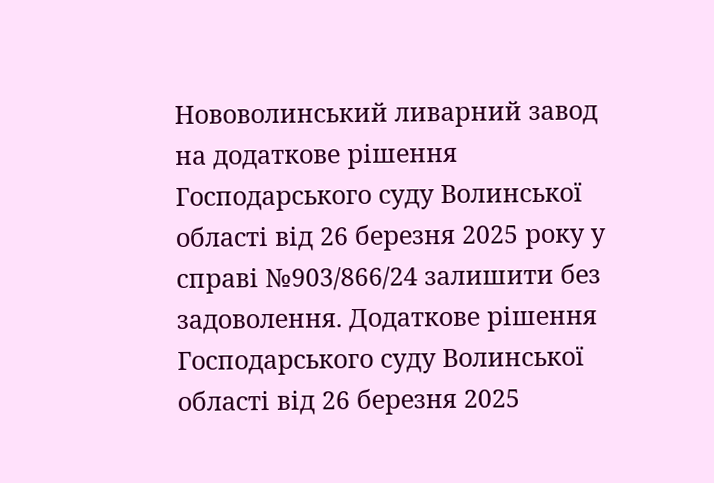Нововолинський ливарний завод на додаткове рішення Господарського суду Волинської області від 26 березня 2025 року у справі №903/866/24 залишити без задоволення. Додаткове рішення Господарського суду Волинської області від 26 березня 2025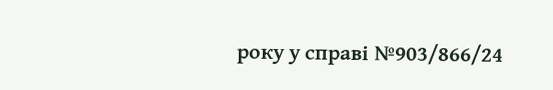року у справі №903/866/24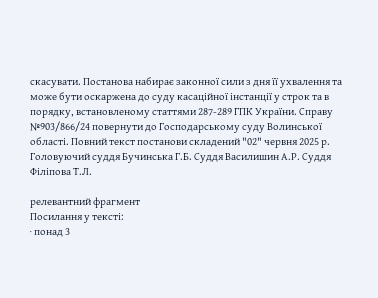скасувати. Постанова набирає законної сили з дня її ухвалення та може бути оскаржена до суду касаційної інстанції у строк та в порядку, встановленому статтями 287-289 ГПК України. Справу №903/866/24 повернути до Господарському суду Волинської області. Повний текст постанови складений "02" червня 2025 р. Головуючий суддя Бучинська Г.Б. Суддя Василишин А.Р. Суддя Філіпова Т.Л.

релевантний фрагмент
Посилання у тексті:
· понад 3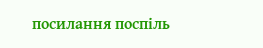посилання поспіль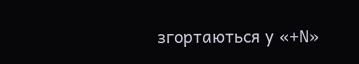згортаються у «+N»